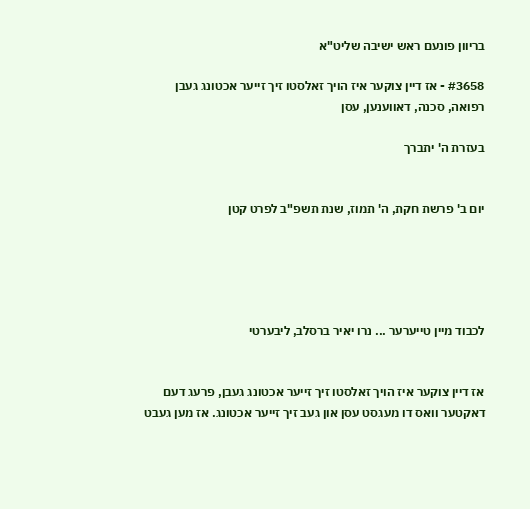בריוון פונעם ראש ישיבה שליט"א

#3658 - אז דיין צוקער איז הויך זאלסטו זיך זייער אכטונג געבן
רפואה, סכנה, דאווענען, עסן

בעזרת ה' יתברך


יום ב' פרשת חקת, ה' תמוז, שנת תשפ"ב לפרט קטן





לכבוד מיין טייערער ... נרו יאיר ברסלב, ליבערטי


אז דיין צוקער איז הויך זאלסטו זיך זייער אכטונג געבן, פרעג דעם דאקטער וואס דו מעגסט עסן און געב זיך זייער אכטונג. אז מען געבט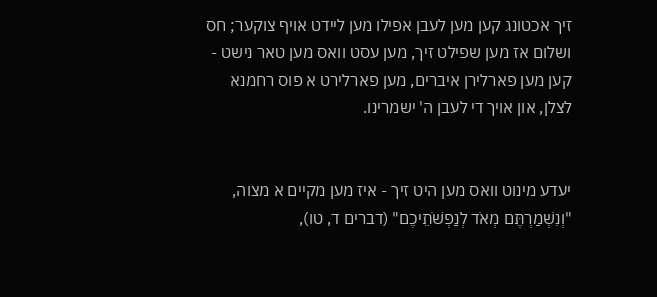זיך אכטונג קען מען לעבן אפילו מען ליידט אויף צוקער; חס ושלום אז מען שפילט זיך, מען עסט וואס מען טאר נישט - קען מען פארלירן איברים, מען פארלירט א פוס רחמנא לצלן, און אויך די לעבן ה' ישמרינו.


יעדע מינוט וואס מען היט זיך - איז מען מקיים א מצוה, "וְנִשְׁמַרְתֶּם מְאֹד לְנַפְשֹׁתֵיכֶם" (דברים ד, טו),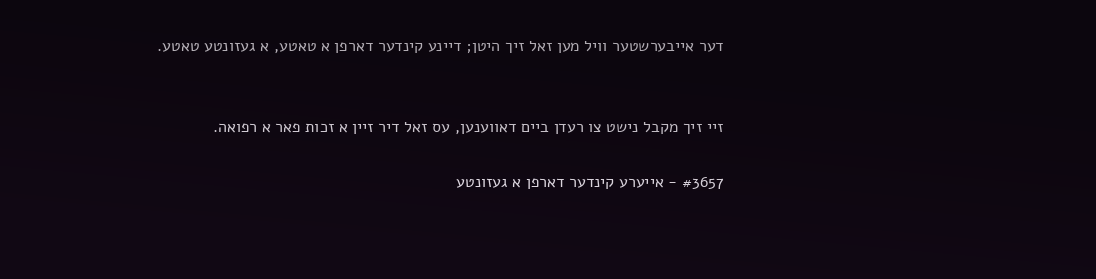דער אייבערשטער וויל מען זאל זיך היטן; דיינע קינדער דארפן א טאטע, א געזונטע טאטע.


זיי זיך מקבל נישט צו רעדן ביים דאווענען, עס זאל דיר זיין א זכות פאר א רפואה.

#3657 - אייערע קינדער דארפן א געזונטע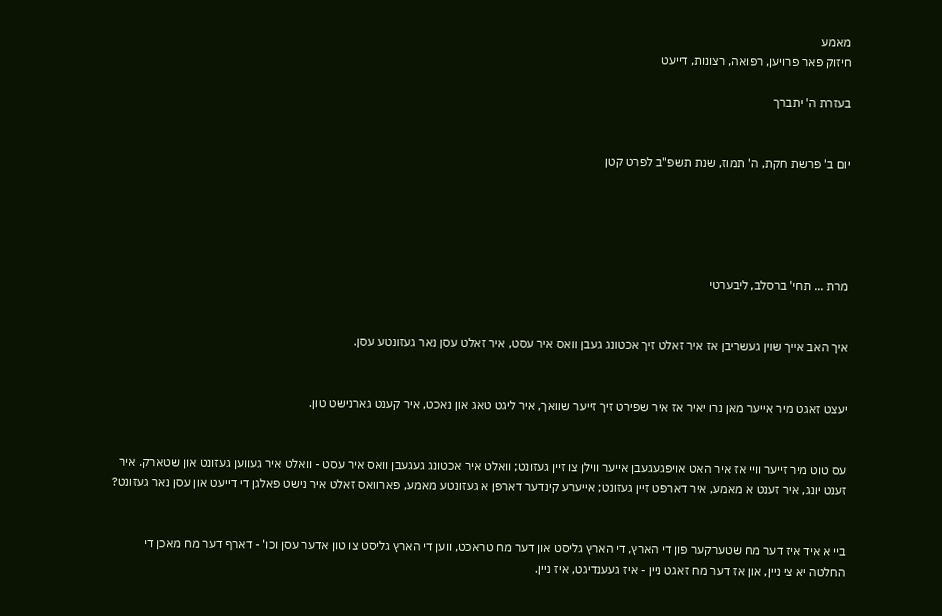מאמע
חיזוק פאר פרויען, רפואה, רצונות, דייעט

בעזרת ה' יתברך


יום ב' פרשת חקת, ה' תמוז, שנת תשפ"ב לפרט קטן





מרת ... תחי' ברסלב, ליבערטי


איך האב אייך שוין געשריבן אז איר זאלט זיך אכטונג געבן וואס איר עסט, איר זאלט עסן נאר געזונטע עסן.


יעצט זאגט מיר אייער מאן נרו יאיר אז איר שפירט זיך זייער שוואך, איר ליגט טאג און נאכט, איר קענט גארנישט טון.


עס טוט מיר זייער וויי אז איר האט אויפגעגעבן אייער ווילן צו זיין געזונט; וואלט איר אכטונג געגעבן וואס איר עסט - וואלט איר געווען געזונט און שטארק. איר זענט יונג, איר זענט א מאמע, איר דארפט זיין געזונט; אייערע קינדער דארפן א געזונטע מאמע, פארוואס זאלט איר נישט פאלגן די דייעט און עסן נאר געזונט?


ביי א איד איז דער מח שטערקער פון די הארץ, די הארץ גליסט און דער מח טראכט, ווען די הארץ גליסט צו טון אדער עסן וכו' - דארף דער מח מאכן די החלטה יא צי ניין, און אז דער מח זאגט ניין - איז געענדיגט, איז ניין.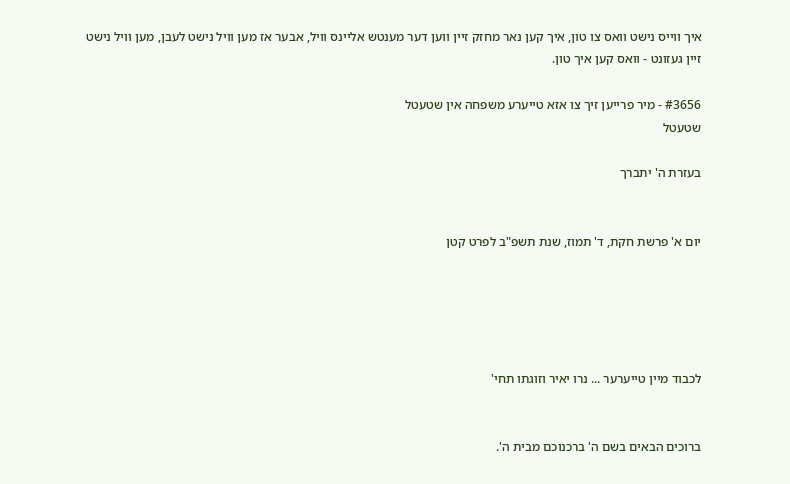איך ווייס נישט וואס צו טון, איך קען נאר מחזק זיין ווען דער מענטש אליינס וויל, אבער אז מען וויל נישט לעבן, מען וויל נישט זיין געזונט - וואס קען איך טון.

#3656 - מיר פרייען זיך צו אזא טייערע משפחה אין שטעטל
שטעטל

בעזרת ה' יתברך


יום א' פרשת חקת, ד' תמוז, שנת תשפ"ב לפרט קטן





לכבוד מיין טייערער ... נרו יאיר וזוגתו תחי'


ברוכים הבאים בשם ה' ברכנוכם מבית ה'.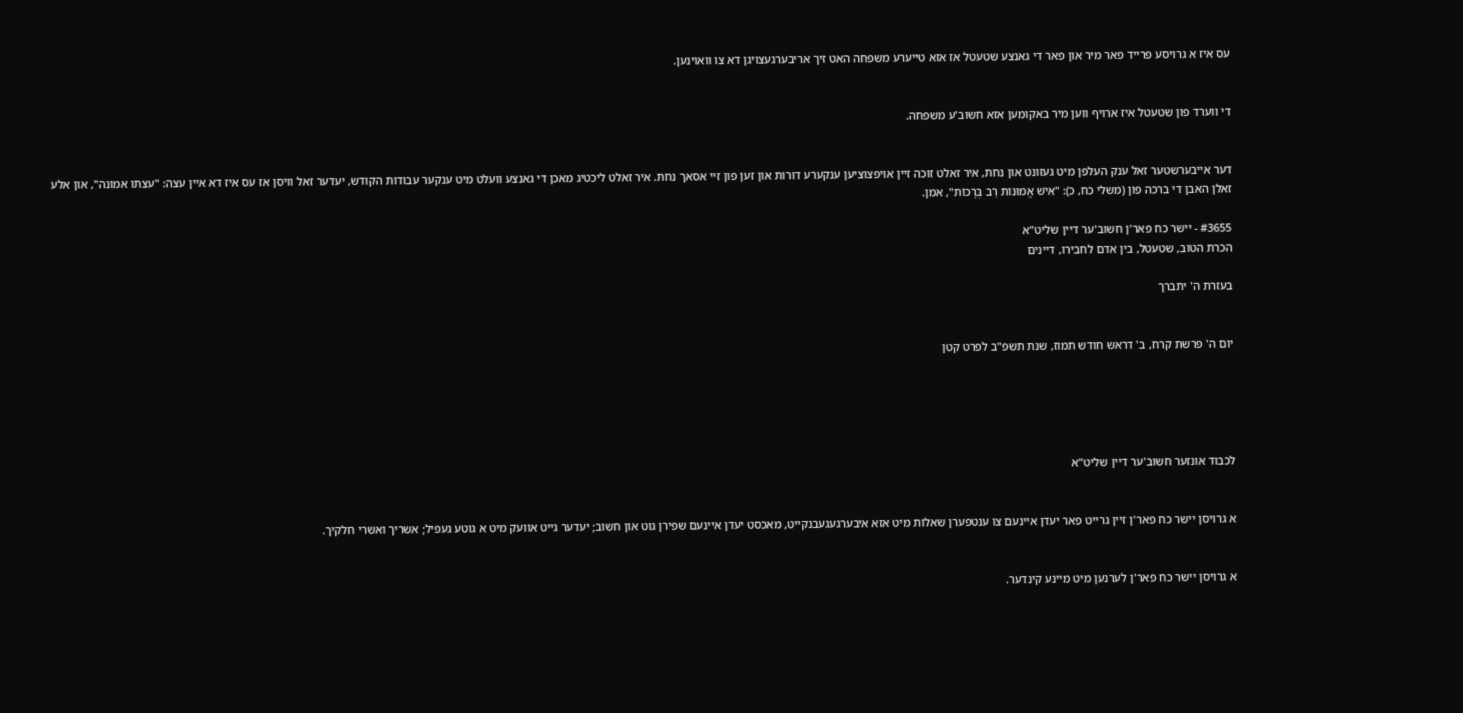עס איז א גרויסע פרייד פאר מיר און פאר די גאנצע שטעטל אז אזא טייערע משפחה האט זיך אריבערגעצויגן דא צו וואוינען.


די ווערד פון שטעטל איז ארויף ווען מיר באקומען אזא חשוב'ע משפחה.


דער אייבערשטער זאל ענק העלפן מיט געזונט און נחת, איר זאלט זוכה זיין אויפצוציען ענקערע דורות און זען פון זיי אסאך נחת. איר זאלט ליכטיג מאכן די גאנצע וועלט מיט ענקער עבודות הקודש, יעדער זאל וויסן אז עס איז דא איין עצה: "עצתו אמונה", און אלע זאלן האבן די ברכה פון (משלי כח, כ): "אִישׁ אֱמוּנוֹת רַב בְּרָכוֹת", אמן.

#3655 - יישר כח פאר'ן חשוב'ער דיין שליט"א
הכרת הטוב, שטעטל, בין אדם לחבירו, דיינים

בעזרת ה' יתברך


יום ה' פרשת קרח, ב' דראש חודש תמוז, שנת תשפ"ב לפרט קטן





לכבוד אונזער חשוב'ער דיין שליט"א


א גרויסן יישר כח פאר'ן זיין גרייט פאר יעדן איינעם צו ענטפערן שאלות מיט אזא איבערגעגעבנקייט, מאכסט יעדן איינעם שפירן גוט און חשוב; יעדער גייט אוועק מיט א גוטע געפיל; אשריך ואשרי חלקיך.


א גרויסן יישר כח פאר'ן לערנען מיט מיינע קינדער.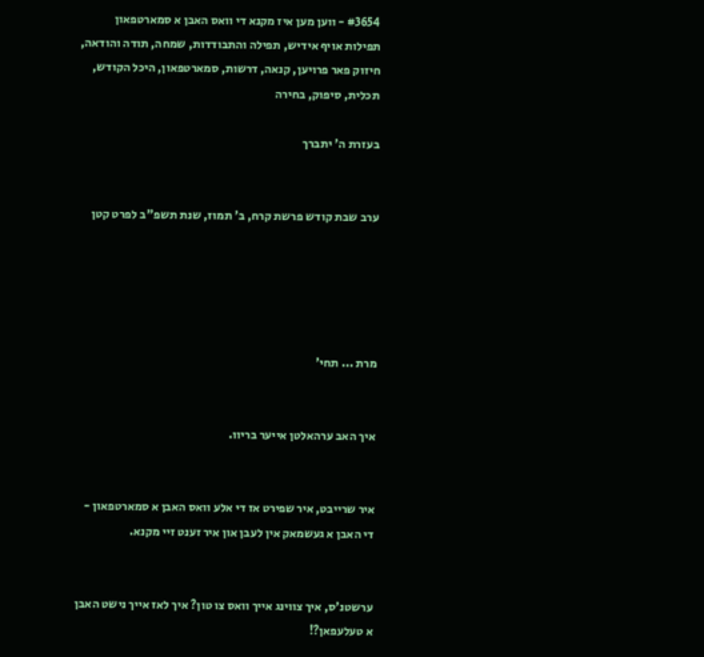#3654 - ווען מען איז מקנא די וואס האבן א סמארטפאון
תפילות אויף אידיש, תפילה והתבודדות, שמחה, תודה והודאה, חיזוק פאר פרויען, קנאה, דרשות, סמארטפאון, היכל הקודש, תכלית, סיפוק, בחירה

בעזרת ה' יתברך


ערב שבת קודש פרשת קרח, ב' תמוז, שנת תשפ"ב לפרט קטן





מרת ... תחי'


איך האב ערהאלטן אייער בריוו.


איר שרייבט, איר שפירט אז די אלע וואס האבן א סמארטפאון - די האבן א געשמאק אין לעבן און איר זענט זיי מקנא.


ערשטנ'ס, איך צווינג אייך וואס צו טון? איך לאז אייך נישט האבן א טעלעפאן?!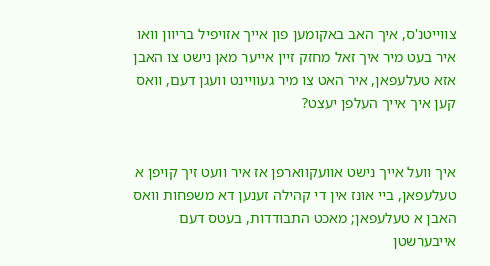צווייטנ'ס, איך האב באקומען פון אייך אזויפיל בריוון וואו איר בעט מיר איך זאל מחזק זיין אייער מאן נישט צו האבן אזא טעלעפאן, איר האט צו מיר געוויינט וועגן דעם, וואס קען איך אייך העלפן יעצט?


איך וועל אייך נישט אוועקווארפן אז איר וועט זיך קויפן א טעלעפאן, ביי אונז אין די קהילה זענען דא משפחות וואס האבן א טעלעפאן; מאכט התבודדות, בעטס דעם אייבערשטן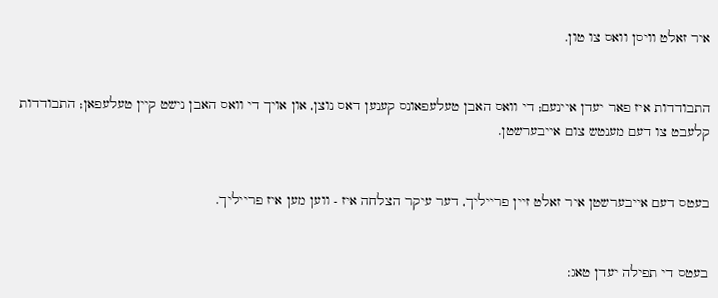איר זאלט וויסן וואס צו טון.


התבודדות איז פאר יעדן איינעם; די וואס האבן טעלעפאונס קענען דאס נוצן, און אויך די וואס האבן נישט קיין טעלעפאן; התבודדות קלעבט צו דעם מענטש צום אייבערשטן.


בעטס דעם אייבערשטן איר זאלט זיין פרייליך, דער עיקר הצלחה איז - ווען מען איז פרייליך.


בעטס די תפילה יעדן טאג: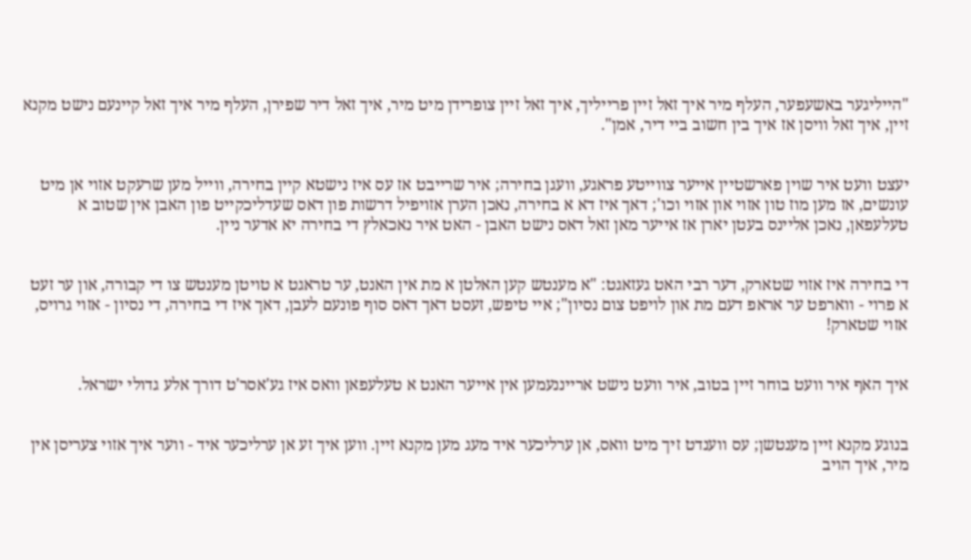"הייליגער באשעפער, העלף מיר איך זאל זיין פרייליך, איך זאל זיין צופרידן מיט מיר, איך זאל דיר שפירן, העלף מיר איך זאל קיינעם נישט מקנא זיין, איך זאל וויסן אז איך בין חשוב ביי דיר, אמן".


יעצט וועט איר שוין פארשטיין אייער צווייטע פראגע, וועגן בחירה; איר שרייבט אז עס איז נישטא קיין בחירה, ווייל מען שרעקט אזוי אן מיט עונשים, אז מען מוז טון אזוי און אזוי וכו'; דאך איז דא א בחירה, נאכן הערן אזויפיל דרשות פון דאס שעדליכקייט פון האבן אין שטוב א טעלעפאן, נאכן אליינס בעטן יארן אז אייער מאן זאל דאס נישט האבן - האט איר נאכאלץ די בחירה יא אדער ניין.


די בחירה איז אזוי שטארק, דער רבי האט געזאגט: "א מענטש קען האלטן א מת אין האנט, ער טראגט א טויטן מענטש צו די קבורה, און ער זעט א פרוי - ווארפט ער אראפ דעם מת און לויפט צום נסיון"; איי טיפש, זעסט דאך דאס סוף פונעם לעבן, דאך איז די בחירה, די נסיון - אזוי גרויס, אזוי שטארק!


איך האף איר וועט בוחר זיין בטוב, איר וועט נישט ארייננעמען אין אייער האנט א טעלעפאן וואס איז גע'אסר'ט דורך אלע גדולי ישראל.


בנוגע מקנא זיין מענטשן; עס ווענדט זיך מיט וואס, אן ערליכער איד מעג מען מקנא זיין. ווען איך זע אן ערליכער איד - ווער איך אזוי צעריסן אין מיר, איך הויב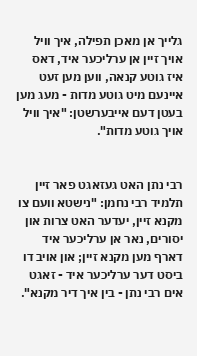גלייך אן מאכן תפילה, איך וויל אויך זיין אן ערליכער איד, דאס איז גוטע קנאה, ווען מען זעט איינעם מיט גוטע מדות - מעג מען בעטן דעם אייבערשטן: "איך וויל אויך גוטע מדות".


רבי נתן האט געזאגט פאר זיין תלמיד רבי נחמן: "נישטא וועם צו מקנא זיין, יעדער האט צרות און יסורים, נאר אן ערליכער איד דארף מען מקנא זיין; און אויב דו ביסט דער ערליכער איד - זאגט אים רבי נתן - בין איך דיר מקנא".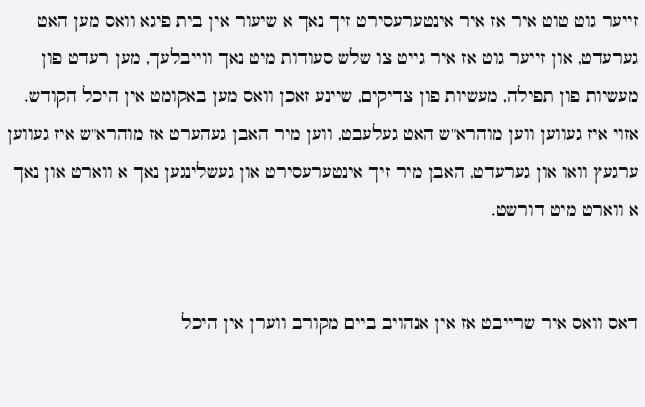זייער גוט טוט איר אז איר אינטערעסירט זיך נאך א שיעור אין בית פיגא וואס מען האט גערעדט, און זייער גוט אז איר גייט צו שלש סעודות מיט נאך ווייבלעך, מען רעדט פון מעשיות פון תפילה, מעשיות פון צדיקים, שיינע זאכן וואס מען באקומט אין היכל הקודש. אזוי איז געווען ווען מוהרא"ש האט געלעבט, ווען מיר האבן געהערט אז מוהרא"ש איז געווען ערגעץ וואו און גערעדט, האבן מיר זיך אינטערעסירט און געשלינגען נאך א ווארט און נאך א ווארט מיט דורשט.


דאס וואס איר שרייבט אז אין אנהויב ביים מקורב ווערן אין היכל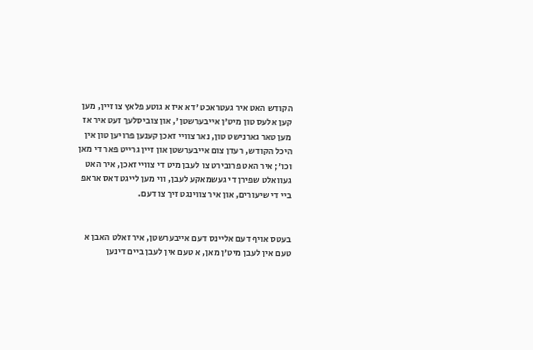הקודש האט איר געטראכט 'דא איז א גוטע פלאץ צו זיין, מען קען אלעס טון מיט'ן אייבערשטן', און צוביסלעך זעט איר אז מען טאר גארנישט טון, נאר צוויי זאכן קענען פרויען טון אין היכל הקודש, רעדן צום אייבערשטן און זיין גרייט פאר די מאן וכו'; איר האט פרובירט צו לעבן מיט די צוויי זאכן, איר האט געוואלט שפירן די געשמאקע לעבן, ווי מען לייגט דאס אראפ ביי די שיעורים, און איר צווינגט זיך צו דעם.


בעטס אויף דעם אליינס דעם אייבערשטן, איר זאלט האבן א טעם אין לעבן מיט'ן מאן, א טעם אין לעבן ביים דינען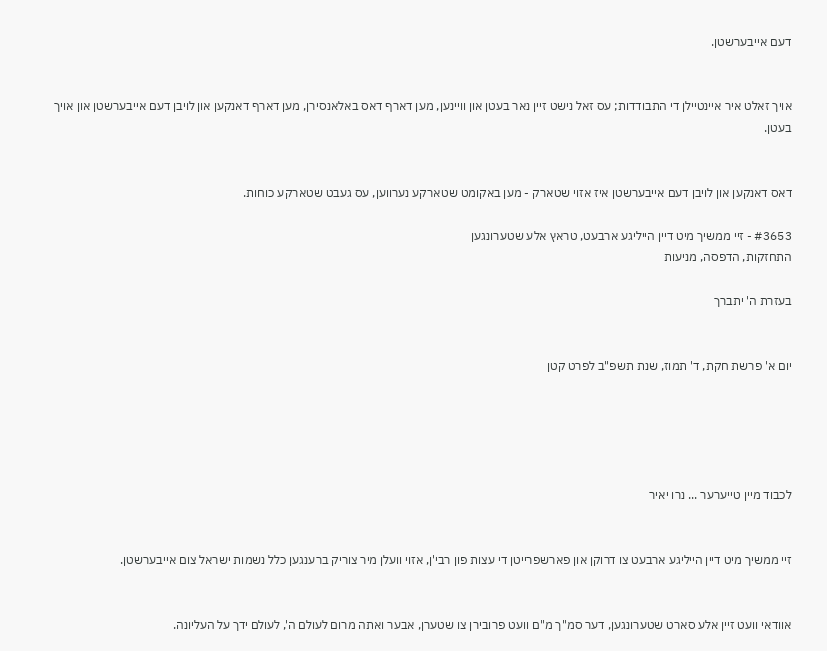דעם אייבערשטן.


אויך זאלט איר איינטיילן די התבודדות; עס זאל נישט זיין נאר בעטן און וויינען, מען דארף דאס באלאנסירן, מען דארף דאנקען און לויבן דעם אייבערשטן און אויך בעטן.


דאס דאנקען און לויבן דעם אייבערשטן איז אזוי שטארק - מען באקומט שטארקע נערווען, עס געבט שטארקע כוחות.

#3653 - זיי ממשיך מיט דיין הייליגע ארבעט, טראץ אלע שטערונגען
התחזקות, הדפסה, מניעות

בעזרת ה' יתברך


יום א' פרשת חקת, ד' תמוז, שנת תשפ"ב לפרט קטן





לכבוד מיין טייערער ... נרו יאיר


זיי ממשיך מיט דיין הייליגע ארבעט צו דרוקן און פארשפרייטן די עצות פון רבי'ן, אזוי וועלן מיר צוריק ברענגען כלל נשמות ישראל צום אייבערשטן.


אוודאי וועט זיין אלע סארט שטערונגען, דער סמ"ך מ"ם וועט פרובירן צו שטערן, אבער ואתה מרום לעולם ה', לעולם ידך על העליונה.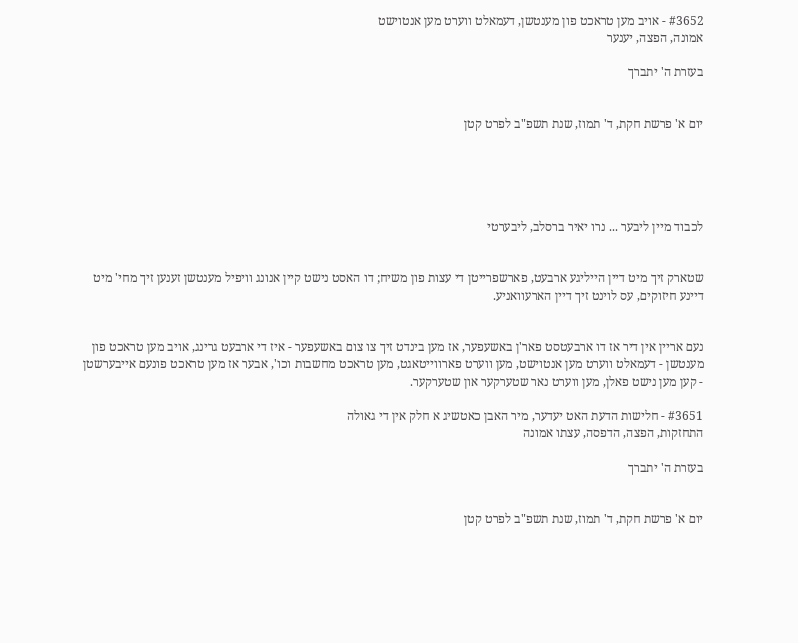#3652 - אויב מען טראכט פון מענטשן, דעמאלט ווערט מען אנטוישט
אמונה, הפצה, יענער

בעזרת ה' יתברך


יום א' פרשת חקת, ד' תמוז, שנת תשפ"ב לפרט קטן





לכבוד מיין ליבער ... נרו יאיר ברסלב, ליבערטי


שטארק זיך מיט דיין הייליגע ארבעט, פארשפרייטן די עצות פון משיח; דו האסט נישט קיין אנונג וויפיל מענטשן זענען זיך מחי' מיט דיינע חיזוקים, עס לוינט זיך דיין הארעוואניע.


נעם אריין אין דיר אז דו ארבעטסט פאר'ן באשעפער, אז מען בינדט זיך צו צום באשעפער - איז די ארבעט גרינג, אויב מען טראכט פון מענטשן - דעמאלט ווערט מען אנטוישט, מען ווערט פארווייטאגט, מען טראכט מחשבות וכו', אבער אז מען טראכט פונעם אייבערשטן - קען מען נישט פאלן, מען ווערט נאר שטערקער און שטערקער.

#3651 - חלישות הדעת האט יעדער, מיר האבן כאטשיג א חלק אין די גאולה
התחזקות, הפצה, הדפסה, עצתו אמונה

בעזרת ה' יתברך


יום א' פרשת חקת, ד' תמוז, שנת תשפ"ב לפרט קטן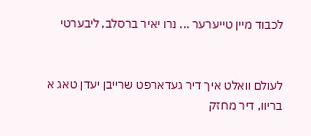לכבוד מיין טייערער ... נרו יאיר ברסלב, ליבערטי


לעולם וואלט איך דיר געדארפט שרייבן יעדן טאג א בריוו, דיר מחזק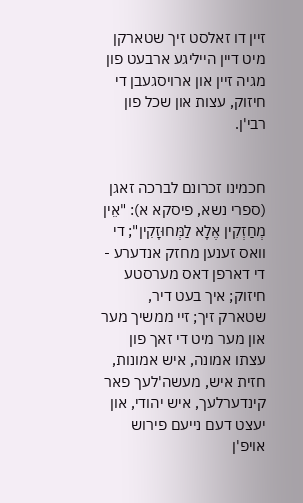זיין דו זאלסט זיך שטארקן מיט דיין הייליגע ארבעט פון מגיה זיין און ארויסגעבן די חיזוק, עצות און שכל פון רבי'ן.


חכמינו זכרונם לברכה זאגן (ספרי נשא, פיסקא א): "אֵין מְחַזְקִין אֶלָא לַמְּחוּזָקִין"; די וואס זענען מחזק אנדערע - די דארפן דאס מערסטע חיזוק; איך בעט דיר, שטארק זיך; זיי ממשיך מער און מער מיט די זאך פון עצתו אמונה, איש אמונות, חזית איש, מעשה'לעך פאר קינדערלעך, איש יהודי, און יעצט דעם נייעם פירוש אויפ'ן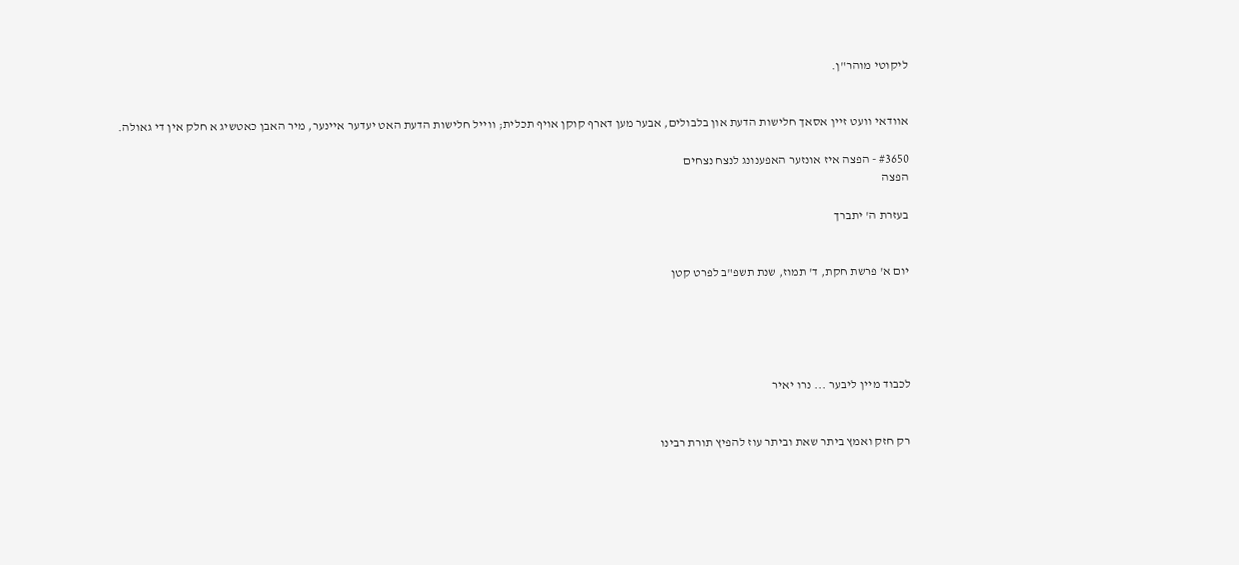ליקוטי מוהר"ן.


אוודאי וועט זיין אסאך חלישות הדעת און בלבולים, אבער מען דארף קוקן אויף תכלית; ווייל חלישות הדעת האט יעדער איינער, מיר האבן כאטשיג א חלק אין די גאולה.

#3650 - הפצה איז אונזער האפענונג לנצח נצחים
הפצה

בעזרת ה' יתברך


יום א' פרשת חקת, ד' תמוז, שנת תשפ"ב לפרט קטן





לכבוד מיין ליבער ... נרו יאיר


רק חזק ואמץ ביתר שאת וביתר עוז להפיץ תורת רבינו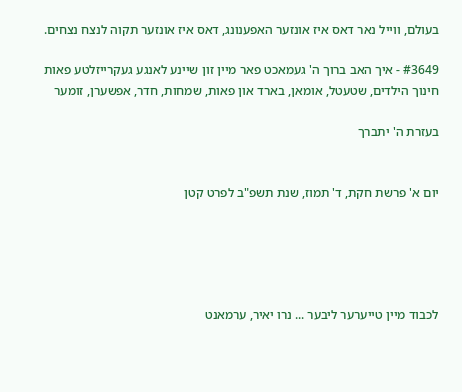בעולם, ווייל נאר דאס איז אונזער האפענונג, דאס איז אונזער תקוה לנצח נצחים.

#3649 - איך האב ברוך ה' געמאכט פאר מיין זון שיינע לאנגע געקרייזלטע פאות
חינוך הילדים, שטעטל, אומאן, בארד און פאות, שמחות, חדר, אפשערן, זומער

בעזרת ה' יתברך


יום א' פרשת חקת, ד' תמוז, שנת תשפ"ב לפרט קטן





לכבוד מיין טייערער ליבער ... נרו יאיר, ערמאנט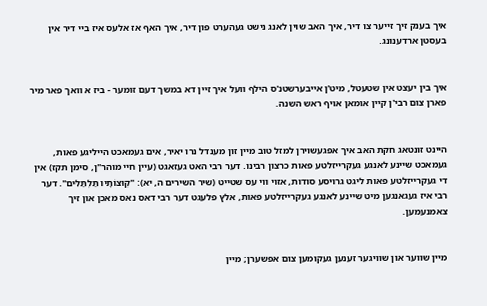איך בענק זיך זייער צו דיר, איך האב שוין לאנג נישט געהערט פון דיר, איך האף אז אלעס איז ביי דיר אין בעסטן ארדענונג.


איך בין יעצט אין שטעטל, מיט'ן אייבערשטנ'ס הילף וועל איך זיין דא במשך דעם זומער - ביז א וואך פאר מיר פארן צום רבי'ן קיין אומאן אויף ראש השנה.


היינט זונטאג חקת האב איך אפגעשוירן למזל טוב מיין זון מענדל נרו יאיר, אים געמאכט הייליגע פאות, געמאכט שיינע לאנגע געקרייזלטע פאות כרצון רבינו. דער רבי האט געזאגט (עיין חיי מוהר"ן, סימן תקז) אין די געקרייזלטע פאות ליגט גרויסע סודות, אזוי ווי עס שטייט (שיר השירים ה, יא): "קְוּצּוֹתָיו תַּלְתַּלִּים". דער רבי איז געגאנגען מיט שיינע לאנגע געקרייזלטע פאות, אלץ פלעגט דער רבי דאס נאס מאכן און זיך צאמנעמען.


מיין שווער און שוויגער זענען געקומען צום אפשערן; מיין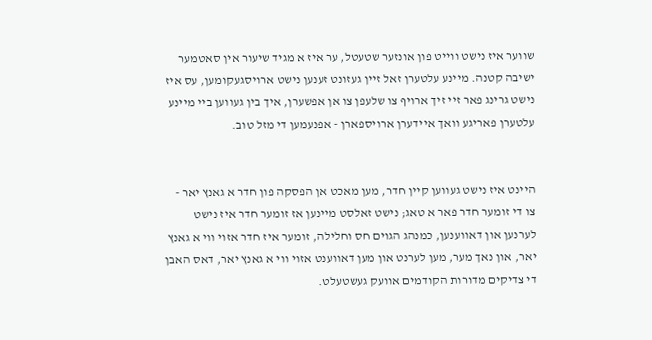שווער איז נישט ווייט פון אונזער שטעטל, ער איז א מגיד שיעור אין סאטמער ישיבה קטנה. מיינע עלטערן זאל זיין געזונט זענען נישט ארויסגעקומען, עס איז נישט גרינג פאר זיי זיך ארויף צו שלעפן צו אן אפשערן, איך בין געווען ביי מיינע עלטערן פאריגע וואך איידערן ארויספארן - אפנעמען די מזל טוב.


היינט איז נישט געווען קיין חדר, מען מאכט אן הפסקה פון חדר א גאנץ יאר - צו די זומער חדר פאר א טאג; נישט זאלסט מיינען אז זומער חדר איז נישט לערנען און דאווענען, כמנהג הגוים חס וחלילה, זומער איז חדר אזוי ווי א גאנץ יאר, און נאך מער, מען לערנט און מען דאווענט אזוי ווי א גאנץ יאר, דאס האבן די צדיקים מדורות הקודמים אוועק געשטעלט.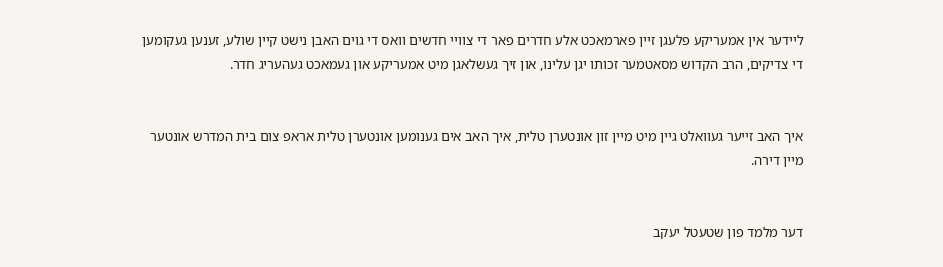ליידער אין אמעריקע פלעגן זיין פארמאכט אלע חדרים פאר די צוויי חדשים וואס די גוים האבן נישט קיין שולע, זענען געקומען די צדיקים, הרב הקדוש מסאטמער זכותו יגן עלינו, און זיך געשלאגן מיט אמעריקע און געמאכט געהעריג חדר.


איך האב זייער געוואלט גיין מיט מיין זון אונטערן טלית, איך האב אים גענומען אונטערן טלית אראפ צום בית המדרש אונטער מיין דירה.


דער מלמד פון שטעטל יעקב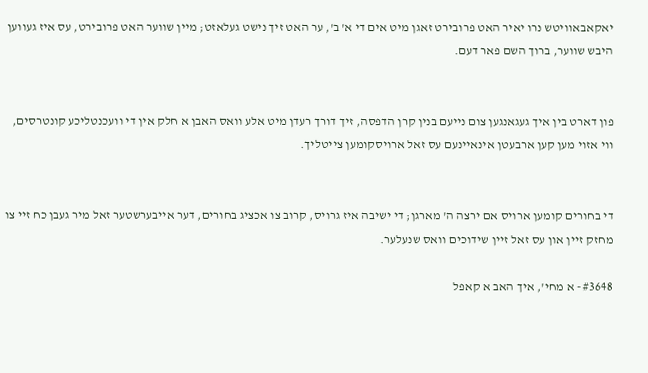יאקאבאוויטש נרו יאיר האט פרובירט זאגן מיט אים די א' ב', ער האט זיך נישט געלאזט; מיין שווער האט פרובירט, עס איז געווען היבש שווער, ברוך השם פאר דעם.


פון דארט בין איך געגאנגען צום נייעם בנין קרן הדפסה, זיך דורך רעדן מיט אלע וואס האבן א חלק אין די וועכנטליכע קונטרסים, ווי אזוי מען קען ארבעטן אינאיינעם עס זאל ארויסקומען צייטליך.


די בחורים קומען ארויס אם ירצה ה' מארגן; די ישיבה איז גרויס, קרוב צו אכציג בחורים, דער אייבערשטער זאל מיר געבן כח זיי צו מחזק זיין און עס זאל זיין שידוכים וואס שנעלער.

#3648 - א מחי', איך האב א קאפל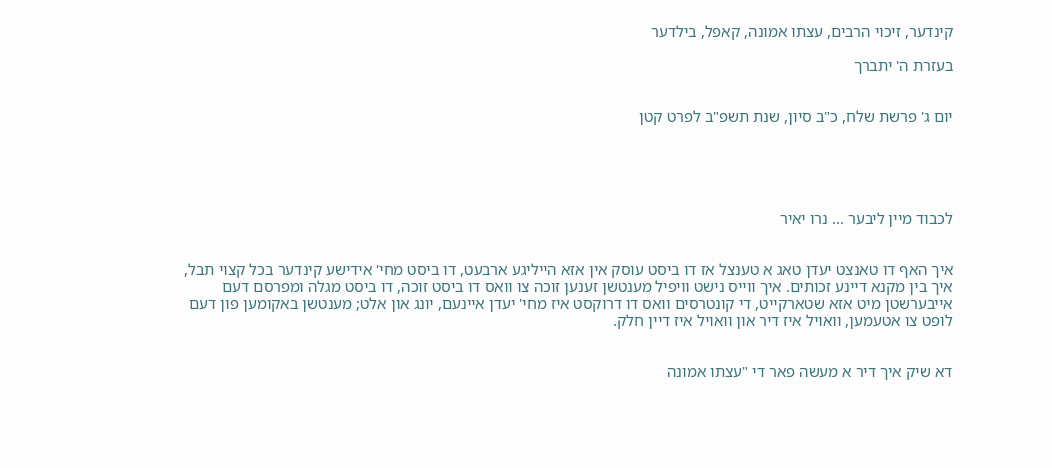קינדער, זיכוי הרבים, עצתו אמונה, קאפל, בילדער

בעזרת ה' יתברך


יום ג' פרשת שלח, כ"ב סיון, שנת תשפ"ב לפרט קטן





לכבוד מיין ליבער ... נרו יאיר


איך האף דו טאנצט יעדן טאג א טענצל אז דו ביסט עוסק אין אזא הייליגע ארבעט, דו ביסט מחי' אידישע קינדער בכל קצוי תבל, איך בין מקנא דיינע זכותים. איך ווייס נישט וויפיל מענטשן זענען זוכה צו וואס דו ביסט זוכה, דו ביסט מגלה ומפרסם דעם אייבערשטן מיט אזא שטארקייט, די קונטרסים וואס דו דרוקסט איז מחי' יעדן איינעם, יונג און אלט; מענטשן באקומען פון דעם לופט צו אטעמען, וואויל איז דיר און וואויל איז דיין חלק.


דא שיק איך דיר א מעשה פאר די "עצתו אמונה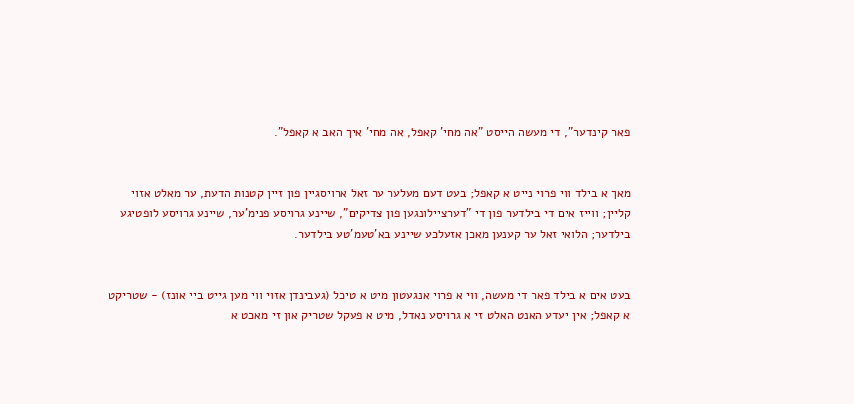פאר קינדער", די מעשה הייסט "אה מחי' קאפל, אה מחי' איך האב א קאפל".


מאך א בילד ווי פרוי נייט א קאפל; בעט דעם מעלער ער זאל ארויסגיין פון זיין קטנות הדעת, ער מאלט אזוי קליין; ווייז אים די בילדער פון די "דערציילונגען פון צדיקים", שיינע גרויסע פנימ'ער, שיינע גרויסע לופטיגע בילדער; הלואי זאל ער קענען מאכן אזעלכע שיינע בא'טעמ'טע בילדער.


בעט אים א בילד פאר די מעשה, ווי א פרוי אנגעטון מיט א טיכל (געבינדן אזוי ווי מען גייט ביי אונז) - שטריקט א קאפל; אין יעדע האנט האלט זי א גרויסע נאדל, מיט א פעקל שטריק און זי מאכט א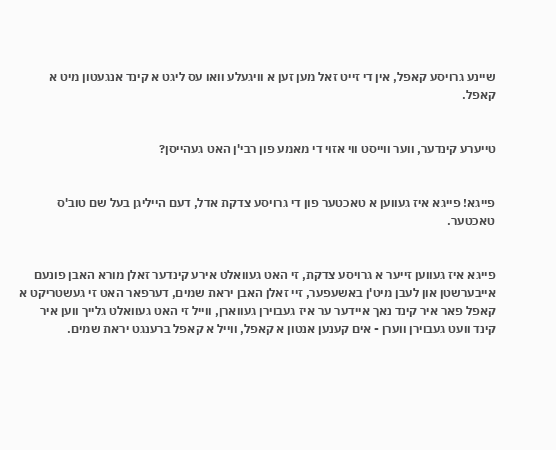שיינע גרויסע קאפל, אין די זייט זאל מען זען א וויגעלע וואו עס ליגט א קינד אנגעטון מיט א קאפל.


טייערע קינדער, ווער ווייסט ווי אזוי די מאמע פון רבי'ן האט געהייסן?


פייגא! פייגא איז געווען א טאכטער פון די גרויסע צדקת אדל, דעם הייליגן בעל שם טוב'ס טאכטער.


פייגא איז געווען זייער א גרויסע צדקת, זי האט געוואלט אירע קינדער זאלן מורא האבן פונעם אייבערשטן און לעבן מיט'ן באשעפער, זיי זאלן האבן יראת שמים, דערפאר האט זי געשטריקט א קאפל פאר איר קינד נאך איידער ער איז געבוירן געווארן, ווייל זי האט געוואלט גלייך ווען איר קינד וועט געבוירן ווערן - אים קענען אנטון א קאפל, ווייל א קאפל ברענגט יראת שמים.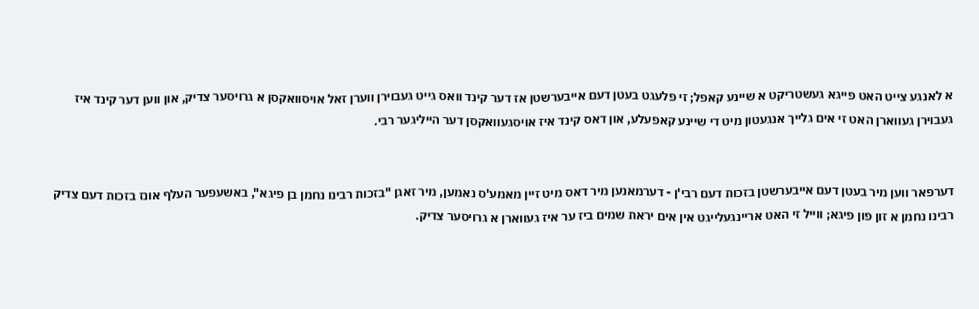א לאנגע צייט האט פייגא געשטריקט א שיינע קאפל; זי פלעגט בעטן דעם אייבערשטן אז דער קינד וואס גייט געבוירן ווערן זאל אויסוואקסן א גרויסער צדיק, און ווען דער קינד איז געבוירן געווארן האט זי אים גלייך אנגעטון מיט די שיינע קאפעלע, און דאס קינד איז אויסגעוואקסן דער הייליגער רבי.


דערפאר ווען מיר בעטן דעם אייבערשטן בזכות דעם רבי'ן - דערמאנען מיר דאס מיט זיין מאמע'ס נאמען, מיר זאגן "בזכות רבינו נחמן בן פיגא", באשעפער העלף אונז בזכות דעם צדיק רבינו נחמן א זון פון פיגא; ווייל זי האט אריינגעלייגט אין אים יראת שמים ביז ער איז געווארן א גרויסער צדיק.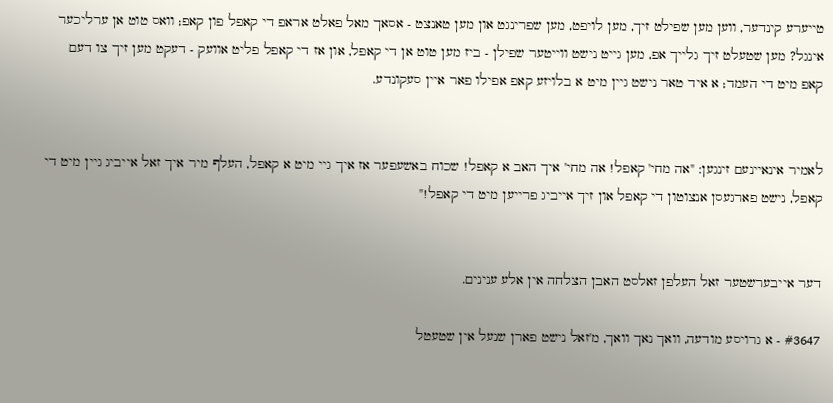טייערע קינדער, ווען מען שפילט זיך, מען לויפט, מען שפרינגט און מען טאנצט - אסאך מאל פאלט אראפ די קאפל פון קאפ; וואס טוט אן ערליכער אינגל? מען שטעלט זיך גלייך אפ, מען גייט נישט ווייטער שפילן - ביז מען טוט אן די קאפל, און אז די קאפל פליט אוועק - דעקט מען זיך צו דעם קאפ מיט די העמד; א איד טאר נישט גיין מיט א בלויזע קאפ אפילו פאר איין סעקונדע.


לאמיר אינאיינעם זינגען: "אה מחי' קאפל! אה מחי' איך האב א קאפל! שכוח באשעפער אז איך גיי מיט א קאפל, העלף מיר איך זאל אייביג גיין מיט די קאפל, נישט פארגעסן אנצוטון די קאפל און זיך אייביג פרייען מיט די קאפל!"


דער אייבערשטער זאל העלפן זאלסט האבן הצלחה אין אלע ענינים.

#3647 - א גרויסע מודעה, וואך נאך וואך, מ'זאל נישט פארן שנעל אין שטעטל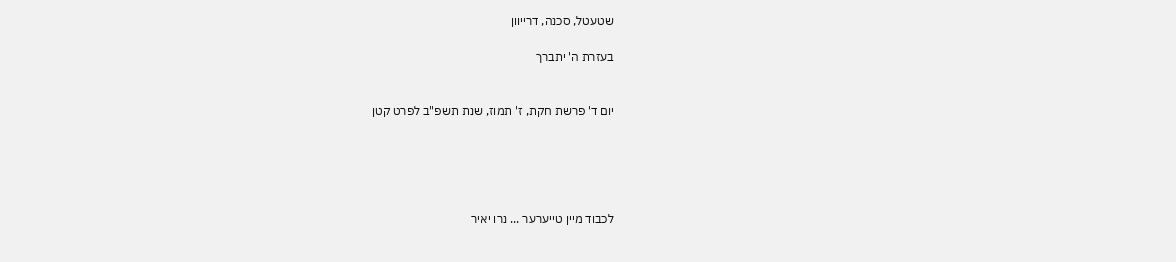שטעטל, סכנה, דרייוון

בעזרת ה' יתברך


יום ד' פרשת חקת, ז' תמוז, שנת תשפ"ב לפרט קטן





לכבוד מיין טייערער ... נרו יאיר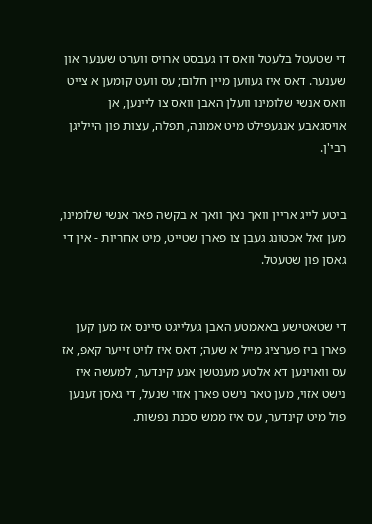די שטעטל בלעטל וואס דו געבסט ארויס ווערט שענער און שענער. דאס איז געווען מיין חלום; עס וועט קומען א צייט וואס אנשי שלומינו וועלן האבן וואס צו ליינען, אן אויסגאבע אנגעפילט מיט אמונה, תפלה, עצות פון הייליגן רבי'ן.


ביטע לייג אריין וואך נאך וואך א בקשה פאר אנשי שלומינו, מען זאל אכטונג געבן צו פארן שטייט, מיט אחריות - אין די גאסן פון שטעטל.


די שטאטישע באאמטע האבן געלייגט סיינס אז מען קען פארן ביז פערציג מייל א שעה; דאס איז לויט זייער קאפ, אז עס וואוינען דא אלטע מענטשן אנע קינדער, למעשה איז נישט אזוי, מען טאר נישט פארן אזוי שנעל, די גאסן זענען פול מיט קינדער, עס איז ממש סכנת נפשות.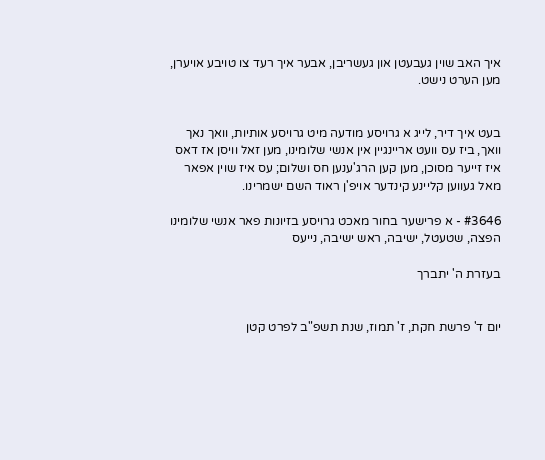איך האב שוין געבעטן און געשריבן, אבער איך רעד צו טויבע אויערן, מען הערט נישט.


בעט איך דיר, לייג א גרויסע מודעה מיט גרויסע אותיות, וואך נאך וואך, ביז עס וועט אריינגיין אין אנשי שלומינו, מען זאל וויסן אז דאס איז זייער מסוכן, מען קען הרג'ענען חס ושלום; עס איז שוין אפאר מאל געווען קליינע קינדער אויפ'ן ראוד השם ישמרינו.

#3646 - א פרישער בחור מאכט גרויסע בזיונות פאר אנשי שלומינו
הפצה, שטעטל, ישיבה, ראש ישיבה, נייעס

בעזרת ה' יתברך


יום ד' פרשת חקת, ז' תמוז, שנת תשפ"ב לפרט קטן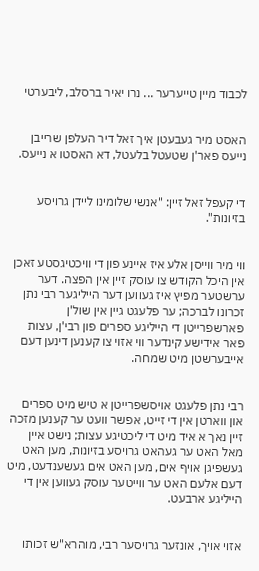לכבוד מיין טייערער ... נרו יאיר ברסלב, ליבערטי


האסט מיר געבעטן איך זאל דיר העלפן שרייבן נייעס פאר'ן שטעטל בלעטל, דא האסטו א נייעס.


די קעפל זאל זיין: "אנשי שלומינו ליידן גרויסע בזיונות".


ווי מיר ווייסן אלע איז איינע פון די וויכטיגסטע זאכן אין היכל הקודש צו עוסק זיין אין הפצה. דער ערשטער מפיץ איז געווען דער הייליגער רבי נתן זכרונו לברכה; ער פלעגט גיין אין שול'ן פארשפרייטן די הייליגע ספרים פון רבי'ן, עצות פאר אידישע קינדער ווי אזוי צו קענען דינען דעם אייבערשטן מיט שמחה.


רבי נתן פלעגט אויסשפרייטן א טיש מיט ספרים און ווארטן אין די זייט, אפשר וועט ער קענען מזכה זיין נאך א איד מיט די ליכטיגע עצות; נישט איין מאל האט ער געהאט גרויסע בזיונות, מען האט געשפיגן אויף אים, מען האט אים געשענדעט, מיט דעם אלעם האט ער ווייטער עוסק געווען אין די הייליגע ארבעט.


אזוי אויך, אונזער גרויסער רבי, מוהרא"ש זכותו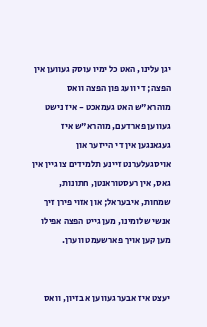יגן עלינו, האט כל ימיו עוסק געווען אין הפצה; די וועג פון הפצה וואס מוהרא"ש האט געמאכט - איז נישט געווען פארדעם, מוהרא"ש איז געגאנגען אין די הייזער און אויסגעלערנט זיינע תלמידים צו גיין אין גאס, אין רעסטוראנטן, חתונות, שמחות, איבעראל; און אזוי פירן זיך אנשי שלומינו, מען גייט הפצה אפילו מען קען אויך פארשעמט ווערן.


יעצט איז אבער געווען א בזיון, וואס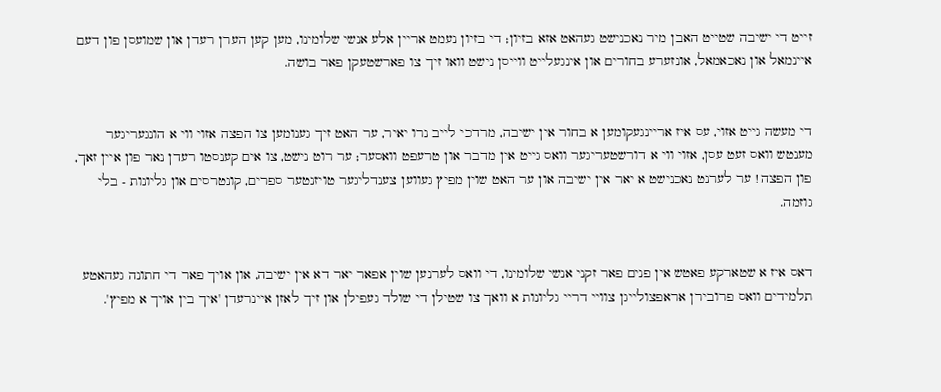זייט די ישיבה שטייט האבן מיר נאכנישט געהאט אזא בזיון; די בזיון נעמט אריין אלע אנשי שלומינו, מען קען הערן רעדן און שמועסן פון דעם איינמאל און נאכאמאל, אונזערע בחורים און אינגעלייט ווייסן נישט וואו זיך צו פארשטעקן פאר בושה.


די מעשה גייט אזוי, עס איז אריינגעקומען א בחור אין ישיבה, מרדכי לייב נרו יאיר, ער האט זיך גענומען צו הפצה אזוי ווי א הונגעריגער מענטש וואס זעט עסן, אזוי ווי א דורשטעריגער וואס גייט אין מדבר און טרעפט וואסער; ער רוט נישט, צו אים קענסטו רעדן נאר פון איין זאך, פון הפצה! ער לערנט נאכנישט א יאר אין ישיבה און ער האט שוין מפיץ געווען צענדליגער טויזנטער ספרים, קונטרסים און גליונות - בלי גוזמה.


דאס איז א שטארקע פאטש אין פנים פאר זקני אנשי שלומינו, די וואס לערנען שוין אפאר יאר דא אין ישיבה, און אויך פאר די חתונה געהאטע תלמידים וואס פרובירן אראפצולייגן צוויי דריי גליונות א וואך צו שטילן די שולד געפילן און זיך לאזן איינרעדן 'איך בין אויך א מפיץ'.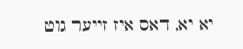יא יא, דאס איז זייער גוט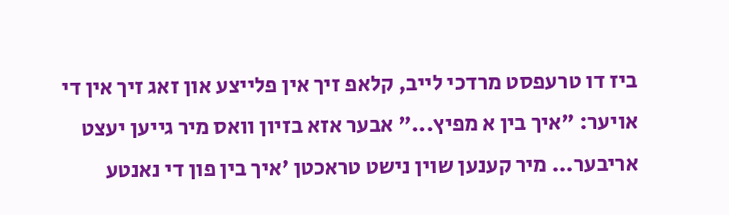ביז דו טרעפסט מרדכי לייב, קלאפ זיך אין פלייצע און זאג זיך אין די אויער: "איך בין א מפיץ..." אבער אזא בזיון וואס מיר גייען יעצט אריבער... מיר קענען שוין נישט טראכטן 'איך בין פון די נאנטע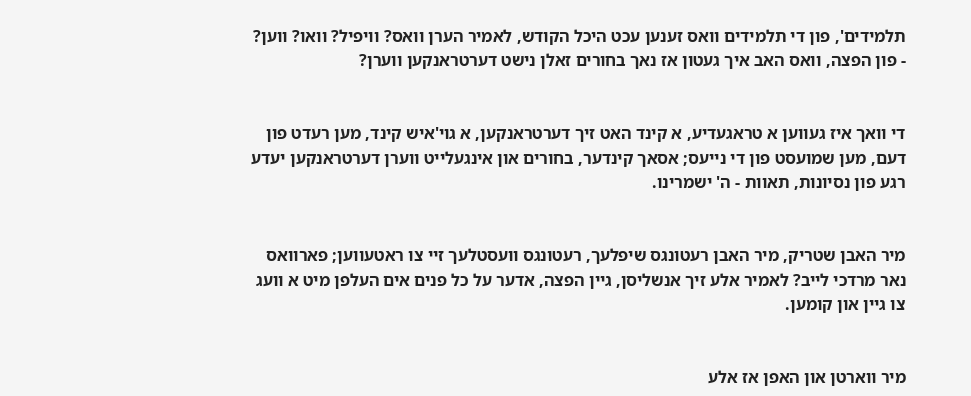תלמידים', פון די תלמידים וואס זענען עכט היכל הקודש, לאמיר הערן וואס? וויפיל? וואו? ווען? - פון הפצה, וואס האב איך געטון אז נאך בחורים זאלן נישט דערטראנקען ווערן?


די וואך איז געווען א טראגעדיע, א קינד האט זיך דערטראנקען, א גוי'איש קינד, מען רעדט פון דעם, מען שמועסט פון די נייעס; אסאך קינדער, בחורים און אינגעלייט ווערן דערטראנקען יעדע רגע פון נסיונות, תאוות - ה' ישמרינו.


מיר האבן שטריק, מיר האבן רעטונגס שיפלעך, רעטונגס וועסטלעך זיי צו ראטעווען; פארוואס נאר מרדכי לייב? לאמיר אלע זיך אנשליסן, גיין הפצה, אדער על כל פנים אים העלפן מיט א וועג צו גיין און קומען.


מיר ווארטן און האפן אז אלע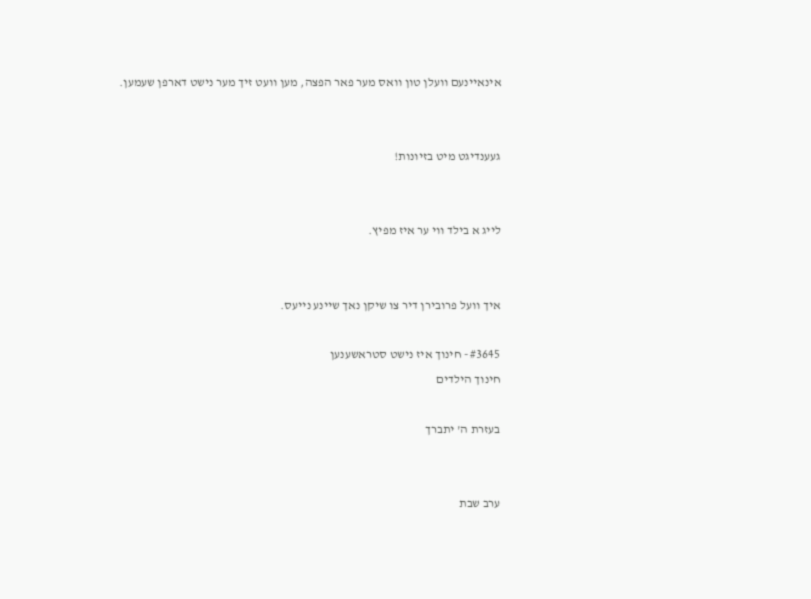אינאיינעם וועלן טון וואס מער פאר הפצה, מען וועט זיך מער נישט דארפן שעמען.


געענדיגט מיט בזיונות!


לייג א בילד ווי ער איז מפיץ.


איך וועל פרובירן דיר צו שיקן נאך שיינע נייעס.

#3645 - חינוך איז נישט סטראשענען
חינוך הילדים

בעזרת ה' יתברך


ערב שבת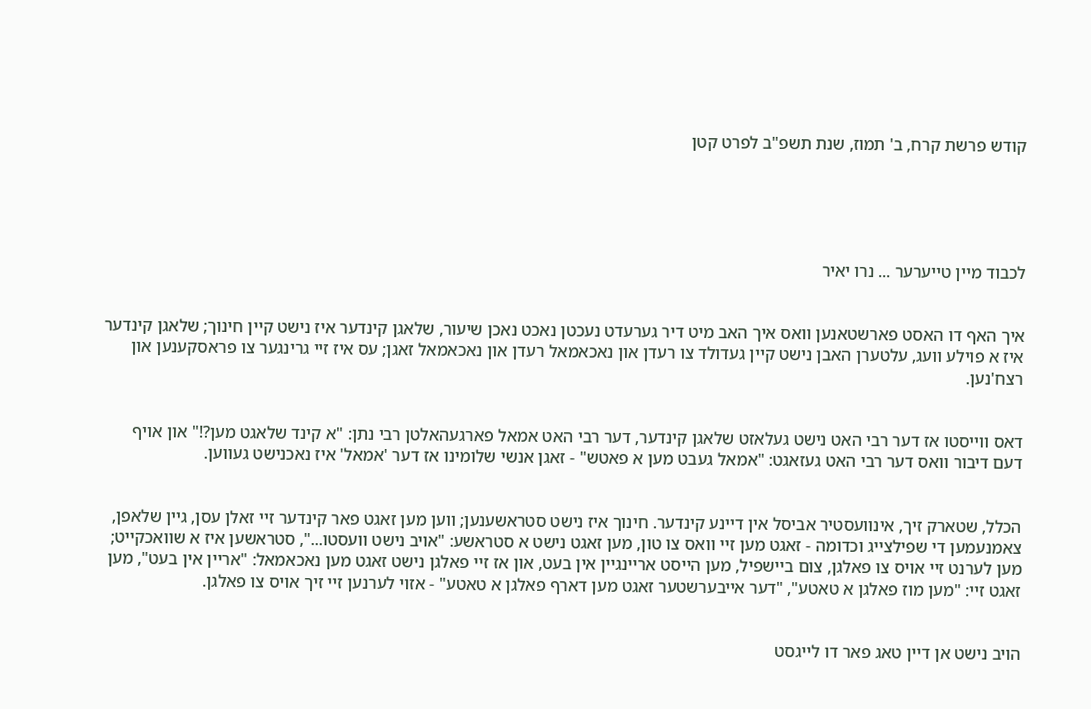קודש פרשת קרח, ב' תמוז, שנת תשפ"ב לפרט קטן





לכבוד מיין טייערער ... נרו יאיר


איך האף דו האסט פארשטאנען וואס איך האב מיט דיר גערעדט נעכטן נאכט נאכן שיעור, שלאגן קינדער איז נישט קיין חינוך; שלאגן קינדער איז א פוילע וועג, עלטערן האבן נישט קיין געדולד צו רעדן און נאכאמאל רעדן און נאכאמאל זאגן; עס איז זיי גרינגער צו פראסקענען און רצח'נען.


דאס ווייסטו אז דער רבי האט נישט געלאזט שלאגן קינדער, דער רבי האט אמאל פארגעהאלטן רבי נתן: "א קינד שלאגט מען?!" און אויף דעם דיבור וואס דער רבי האט געזאגט: "אמאל געבט מען א פאטש" - זאגן אנשי שלומינו אז דער 'אמאל' איז נאכנישט געווען.


הכלל, שטארק זיך, אינוועסטיר אביסל אין דיינע קינדער. חינוך איז נישט סטראשענען; ווען מען זאגט פאר קינדער זיי זאלן עסן, גיין שלאפן, צאמנעמען די שפילצייג וכדומה - זאגט מען זיי וואס צו טון, מען זאגט נישט א סטראשע: "אויב נישט וועסטו...", סטראשען איז א שוואכקייט; מען לערנט זיי אויס צו פאלגן, צום ביישפיל, מען הייסט אריינגיין אין בעט, און אז זיי פאלגן נישט זאגט מען נאכאמאל: "אריין אין בעט", מען זאגט זיי: "מען מוז פאלגן א טאטע", "דער אייבערשטער זאגט מען דארף פאלגן א טאטע" - אזוי לערנען זיי זיך אויס צו פאלגן.


הויב נישט אן דיין טאג פאר דו לייגסט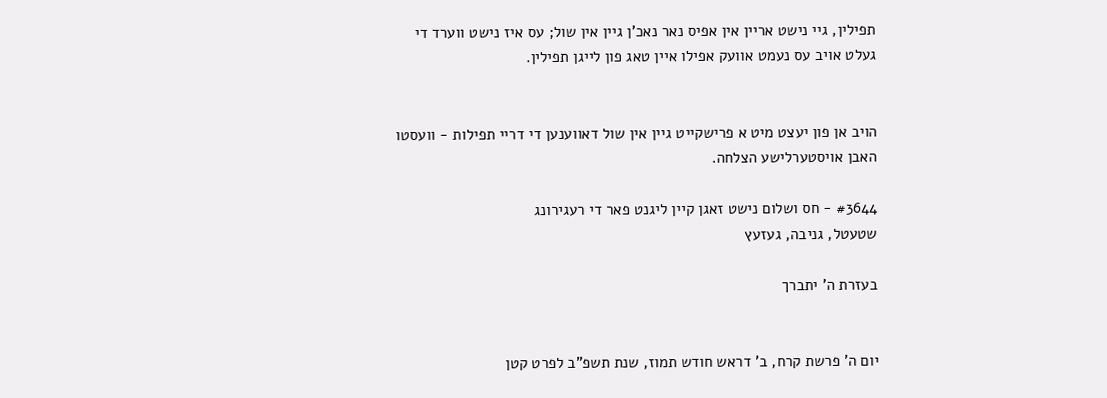תפילין, גיי נישט אריין אין אפיס נאר נאכ'ן גיין אין שול; עס איז נישט ווערד די געלט אויב עס נעמט אוועק אפילו איין טאג פון לייגן תפילין.


הויב אן פון יעצט מיט א פרישקייט גיין אין שול דאווענען די דריי תפילות - וועסטו האבן אויסטערלישע הצלחה.

#3644 - חס ושלום נישט זאגן קיין ליגנט פאר די רעגירונג
שטעטל, גניבה, געזעץ

בעזרת ה' יתברך


יום ה' פרשת קרח, ב' דראש חודש תמוז, שנת תשפ"ב לפרט קטן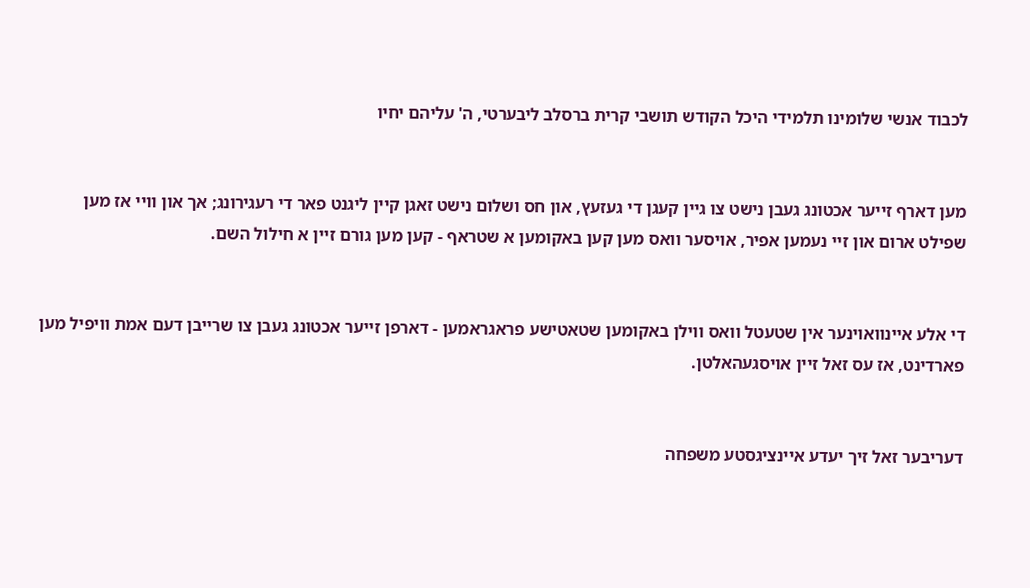לכבוד אנשי שלומינו תלמידי היכל הקודש תושבי קרית ברסלב ליבערטי, ה' עליהם יחיו


מען דארף זייער אכטונג געבן נישט צו גיין קעגן די געזעץ, און חס ושלום נישט זאגן קיין ליגנט פאר די רעגירונג; אך און וויי אז מען שפילט ארום און זיי נעמען אפיר, אויסער וואס מען קען באקומען א שטראף - קען מען גורם זיין א חילול השם.


די אלע איינוואוינער אין שטעטל וואס ווילן באקומען שטאטישע פראגראמען - דארפן זייער אכטונג געבן צו שרייבן דעם אמת וויפיל מען פארדינט, אז עס זאל זיין אויסגעהאלטן.


דעריבער זאל זיך יעדע איינציגסטע משפחה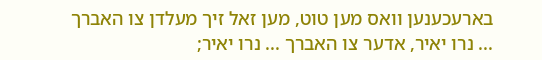בארעכענען וואס מען טוט, מען זאל זיך מעלדן צו האברך ... נרו יאיר, אדער צו האברך ... נרו יאיר;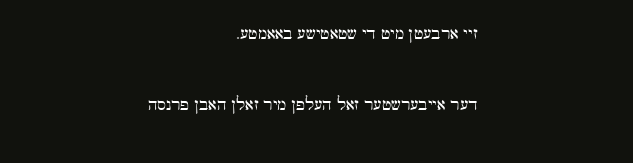זיי ארבעטן מיט די שטאטישע באאמטע.


דער אייבערשטער זאל העלפן מיר זאלן האבן פרנסה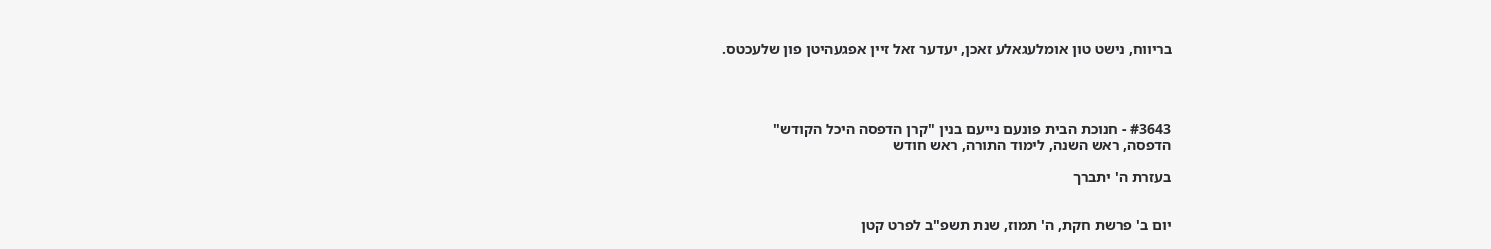בריווח, נישט טון אומלעגאלע זאכן, יעדער זאל זיין אפגעהיטן פון שלעכטס.




#3643 - חנוכת הבית פונעם נייעם בנין "קרן הדפסה היכל הקודש"
הדפסה, ראש השנה, לימוד התורה, ראש חודש

בעזרת ה' יתברך


יום ב' פרשת חקת, ה' תמוז, שנת תשפ"ב לפרט קטן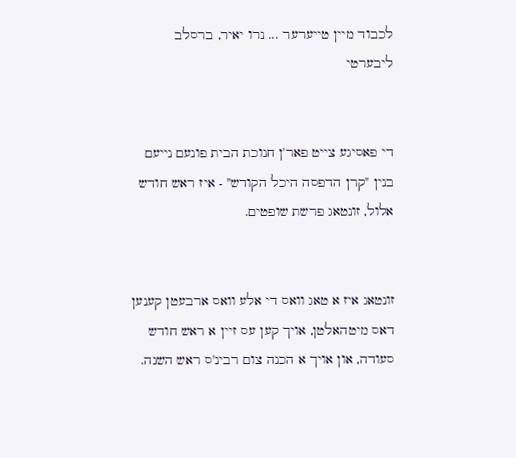לכבוד מיין טייערער ... נרו יאיר, ברסלב ליבערטי


די פאסיגע צייט פאר'ן חנוכת הבית פונעם נייעם בנין "קרן הדפסה היכל הקודש" - איז ראש חודש אלול, זונטאג פרשת שופטים.


זונטאג איז א טאג וואס די אלע וואס ארבעטן קענען דאס מיטהאלטן, אויך קען עס זיין א ראש חודש סעודה, און אויך א הכנה צום רבינ'ס ראש השנה.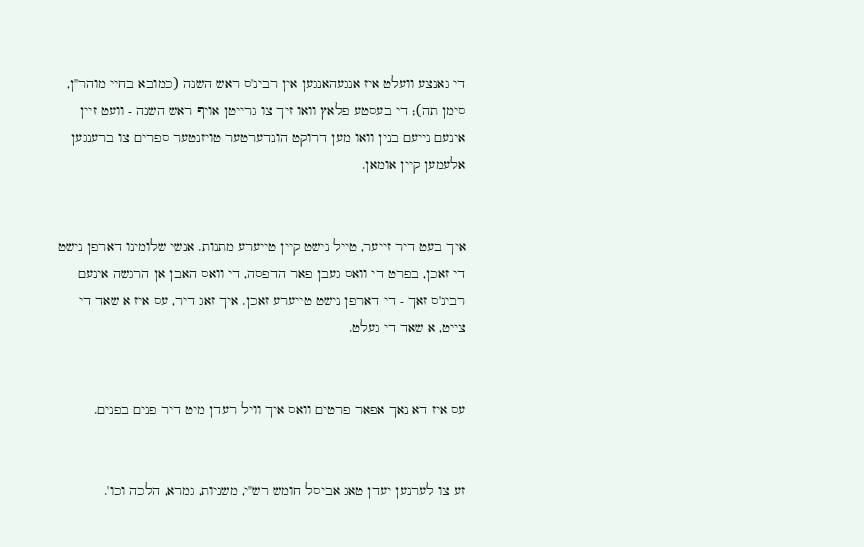די גאנצע וועלט איז אנגעהאנגען אין רבינ'ס ראש השנה (כמובא בחיי מוהר"ן, סימן תה); די בעסטע פלאץ וואו זיך צו גרייטן אויף ראש השנה - וועט זיין אינעם נייעם בנין וואו מען דרוקט הונדערטער טויזנטער ספרים צו ברענגען אלעמען קיין אומאן.


איך בעט דיר זייער, טייל נישט קיין טייערע מתנות. אנשי שלומינו דארפן נישט די זאכן, בפרט די וואס געבן פאר הדפסה, די וואס האבן אן הרגשה אינעם רבינ'ס זאך - די דארפן נישט טייערע זאכן. איך זאג דיר, עס איז א שאד די צייט, א שאד די געלט.


עס איז דא נאך אפאר פרטים וואס איך וויל רעדן מיט דיר פנים בפנים.


זע צו לערנען יעדן טאג אביסל חומש רש"י, משניות, גמרא, הלכה וכו'.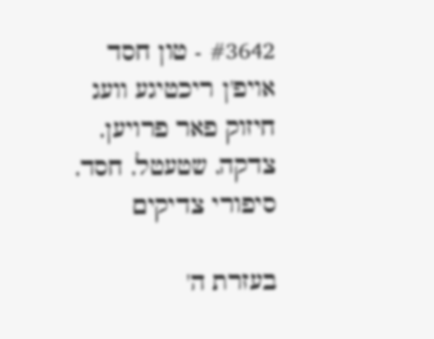#3642 - טון חסד אויפ'ן ריכטיגע וועג
חיזוק פאר פרויען, צדקה, שטעטל, חסד, סיפורי צדיקים

בעזרת ה'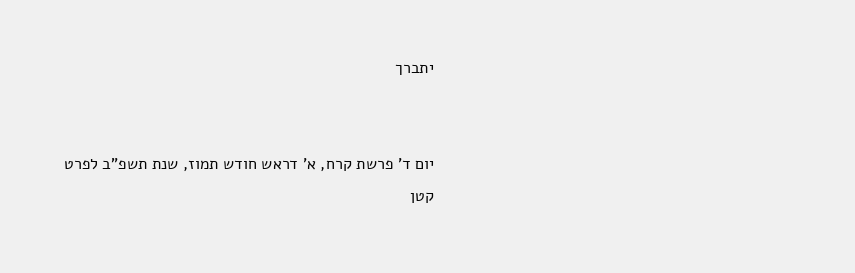יתברך


יום ד' פרשת קרח, א' דראש חודש תמוז, שנת תשפ"ב לפרט קטן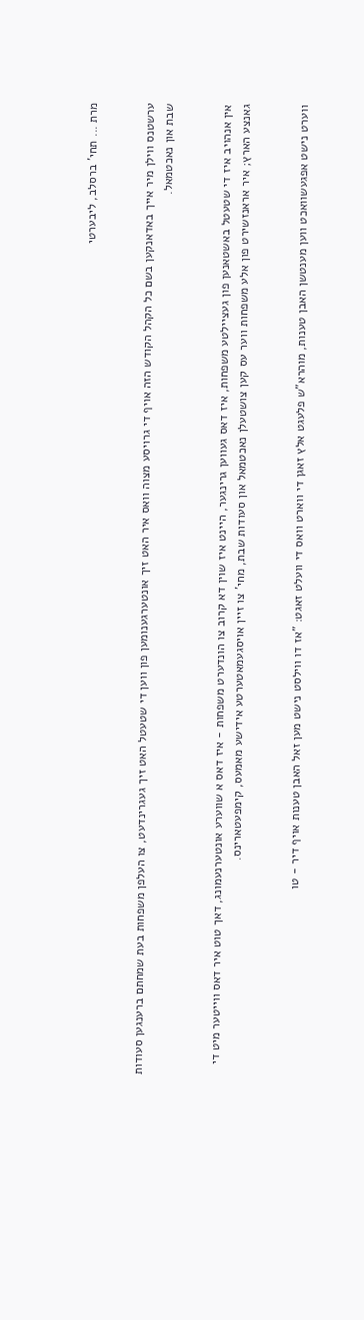מרת ... תחי' ברסלב, ליבערטי


ערשטנס ווילן מיר אייך באדאנקען בשם כל הקהל הקודש הזה אויף די גרויסע מצוה וואס איר האט זיך אונטערגענומען פון ווען די שטעטל האט זיך געגרינדעט, צו העלפן משפחות בעת שמחתם ברענגען סעודות שבת און נאכטמאל.


אין אנהויב איז די שטעטל באשטאנען פון געציילטע משפחות, איז דאס געווען גרינגער, היינט איז שוין דא קרוב צו הונדערט משפחות - איז דאס א שווערע אונטערנעמונג, דאך טוט איר דאס ווייטער מיט די גאנצע הארץ; איר אראנזשירט פון אלע משפחות ווער עס קען צושטעלן נאכטמאל און סעודות שבת, מחי' צו זיין אויסגעמאטערטע אידישע מאמעס, קימפעטארינס.


ווערט נישט אפגעשוואכט ווען מענטשן האבן טענות, מוהרא"ש פלעגט אלץ זאגן די ווארט וואס די וועלט זאגט: "אז דו ווילסט נישט מען זאל האבן טענות אויף דיר - טו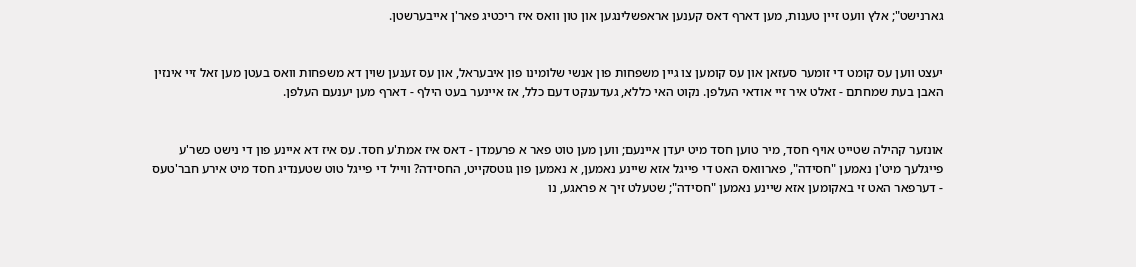גארנישט"; אלץ וועט זיין טענות, מען דארף דאס קענען אראפשלינגען און טון וואס איז ריכטיג פאר'ן אייבערשטן.


יעצט ווען עס קומט די זומער סעזאן און עס קומען צו גיין משפחות פון אנשי שלומינו פון איבעראל, און עס זענען שוין דא משפחות וואס בעטן מען זאל זיי אינזין האבן בעת שמחתם - זאלט איר זיי אודאי העלפן. נקוט האי כללא, געדענקט דעם כלל, אז איינער בעט הילף - דארף מען יענעם העלפן.


אונזער קהילה שטייט אויף חסד, מיר טוען חסד מיט יעדן איינעם; ווען מען טוט פאר א פרעמדן - דאס איז אמת'ע חסד. עס איז דא איינע פון די נישט כשר'ע פייגלעך מיט'ן נאמען "חסידה", פארוואס האט די פייגל אזא שיינע נאמען, א נאמען פון גוטסקייט, החסידה? ווייל די פייגל טוט שטענדיג חסד מיט אירע חבר'טעס - דערפאר האט זי באקומען אזא שיינע נאמען "חסידה"; שטעלט זיך א פראגע, נו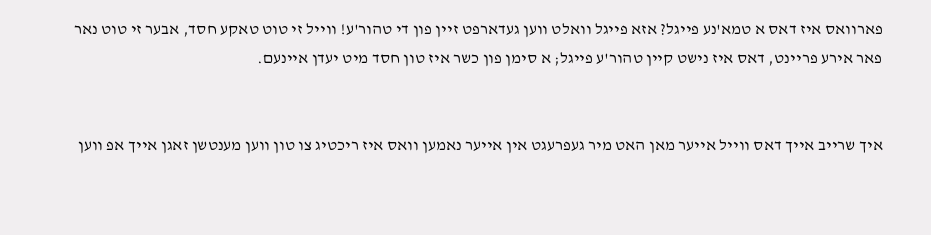פארוואס איז דאס א טמא'נע פייגל? אזא פייגל וואלט ווען געדארפט זיין פון די טהור'ע! ווייל זי טוט טאקע חסד, אבער זי טוט נאר פאר אירע פריינט, דאס איז נישט קיין טהור'ע פייגל; א סימן פון כשר איז טון חסד מיט יעדן איינעם.


איך שרייב אייך דאס ווייל אייער מאן האט מיר געפרעגט אין אייער נאמען וואס איז ריכטיג צו טון ווען מענטשן זאגן אייך אפ ווען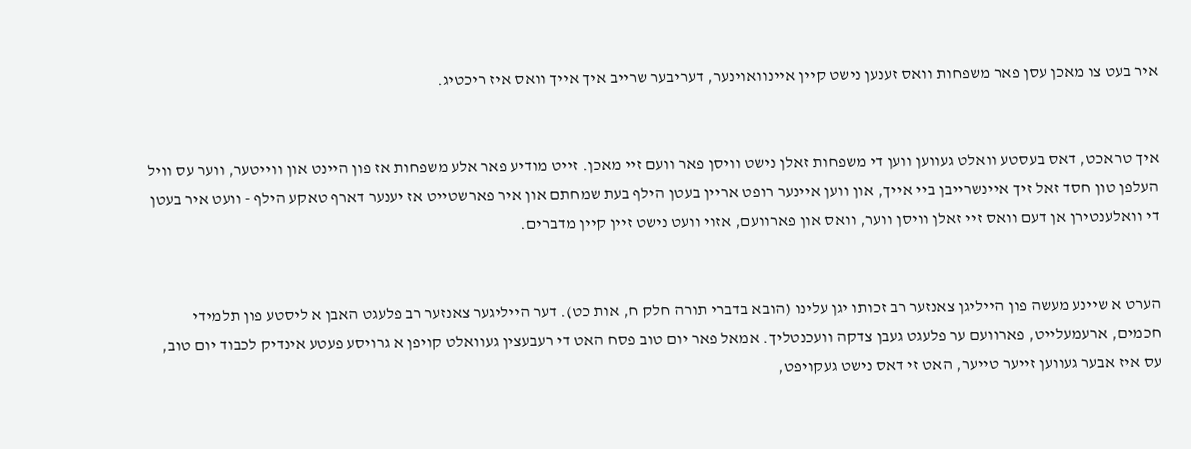איר בעט צו מאכן עסן פאר משפחות וואס זענען נישט קיין איינוואוינער, דעריבער שרייב איך אייך וואס איז ריכטיג.


איך טראכט, דאס בעסטע וואלט געווען ווען די משפחות זאלן נישט וויסן פאר וועם זיי מאכן. זייט מודיע פאר אלע משפחות אז פון היינט און ווייטער, ווער עס וויל העלפן טון חסד זאל זיך איינשרייבן ביי אייך, און ווען איינער רופט אריין בעטן הילף בעת שמחתם און איר פארשטייט אז יענער דארף טאקע הילף - וועט איר בעטן די וואלענטירן אן דעם וואס זיי זאלן וויסן ווער, וואס און פארוועם, אזוי וועט נישט זיין קיין מדברים.


הערט א שיינע מעשה פון הייליגן צאנזער רב זכותו יגן עלינו (הובא בדברי תורה חלק ח, אות כט). דער הייליגער צאנזער רב פלעגט האבן א ליסטע פון תלמידי חכמים, ארעמעלייט, פארוועם ער פלעגט געבן צדקה וועכנטליך. אמאל פאר יום טוב פסח האט די רעבעצין געוואלט קויפן א גרויסע פעטע אינדיק לכבוד יום טוב, עס איז אבער געווען זייער טייער, האט זי דאס נישט געקויפט,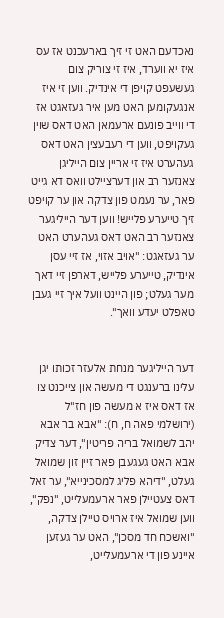נאכדעם האט זי זיך בארעכנט אז עס איז יא ווערד, איז זי צוריק צום געשעפט קויפן די אינדיק. ווען זי איז אנגעקומען האט מען איר געזאגט אז די ווייב פונעם ארעמאן האט דאס שוין געקויפט, ווען די רעבעצין האט דאס געהערט איז זי אריין צום הייליגן צאנזער רב און דערציילט וואס דא גייט פאר, ער נעמט פון צדקה און ער קויפט זיך טייערע פלייש! ווען דער הייליגער צאנזער רב האט דאס געהערט האט ער געזאגט: "אויב אזוי, אז זיי עסן אינדיק, טייערע פלייש, דארפן זיי דאך מער געלט; פון היינט וועל איך זיי געבן טאפלט יעדע וואך".


דער הייליגער מנחת אלעזר זכותו יגן עלינו ברענגט די מעשה און צייכנט צו אז דאס איז א מעשה פון חז"ל (ירושלמי פאה ח, ח): "אבא בר אבא יהב לשמואל בריה פריטין", דער צדיק אבא האט געגעבן פאר זיין זון שמואל געלט, "דיהא פליג למסכינייא", ער זאל דאס צעטיילן פאר ארעמעלייט, "נפק", ווען שמואל איז ארויס טיילן צדקה, "ואשכח חד מסכן", האט ער געזען איינע פון די ארעמעלייט,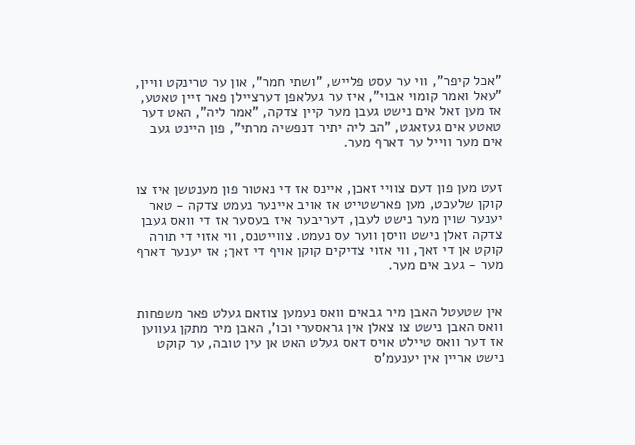"אכל קיפר", ווי ער עסט פלייש, "ושתי חמר", און ער טרינקט וויין, "עאל ואמר קומוי אבוי", איז ער געלאפן דערציילן פאר זיין טאטע, אז מען זאל אים נישט געבן מער קיין צדקה, "אמר ליה", האט דער טאטע אים געזאגט, "הב ליה יתיר דנפשיה מרתי", פון היינט געב אים מער ווייל ער דארף מער.


זעט מען פון דעם צוויי זאכן, איינס אז די נאטור פון מענטשן איז צו קוקן שלעכט, מען פארשטייט אז אויב איינער נעמט צדקה - טאר יענער שוין מער נישט לעבן, דעריבער איז בעסער אז די וואס געבן צדקה זאלן נישט וויסן ווער עס נעמט. צווייטנס, ווי אזוי די תורה קוקט אן די זאך, ווי אזוי צדיקים קוקן אויף די זאך; אז יענער דארף מער - געב אים מער.


אין שטעטל האבן מיר גבאים וואס נעמען צוזאם געלט פאר משפחות וואס האבן נישט צו צאלן אין גראסערי וכו', האבן מיר מתקן געווען אז דער וואס טיילט אויס דאס געלט האט אן עין טובה, ער קוקט נישט אריין אין יענעמ'ס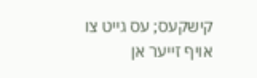קישקעס; עס גייט צו אויף זייער אן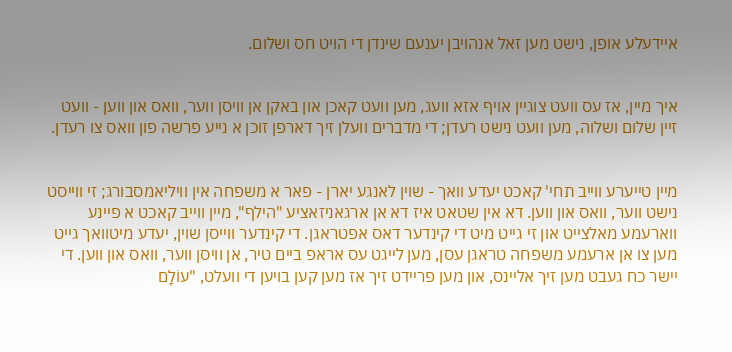איידעלע אופן, נישט מען זאל אנהויבן יענעם שינדן די הויט חס ושלום.


איך מיין, אז עס וועט צוגיין אויף אזא וועג, מען וועט קאכן און באקן אן וויסן ווער, וואס און ווען - וועט זיין שלום ושלוה, מען וועט נישט רעדן; די מדברים וועלן זיך דארפן זוכן א נייע פרשה פון וואס צו רעדן.


מיין טייערע ווייב תחי' קאכט יעדע וואך - שוין לאנגע יארן - פאר א משפחה אין וויליאמסבורג; זי ווייסט נישט ווער, וואס און ווען. דא אין שטאט איז דא אן ארגאניזאציע "הילף", מיין ווייב קאכט א פיינע ווארעמע מאלצייט און זי גייט מיט די קינדער דאס אפטראגן. די קינדער ווייסן שוין, יעדע מיטוואך גייט מען צו אן ארעמע משפחה טראגן עסן, מען לייגט עס אראפ ביים טיר, אן וויסן ווער, וואס און ווען. די יישר כח געבט מען זיך אליינס, און מען פריידט זיך אז מען קען בויען די וועלט, "עוֹלָם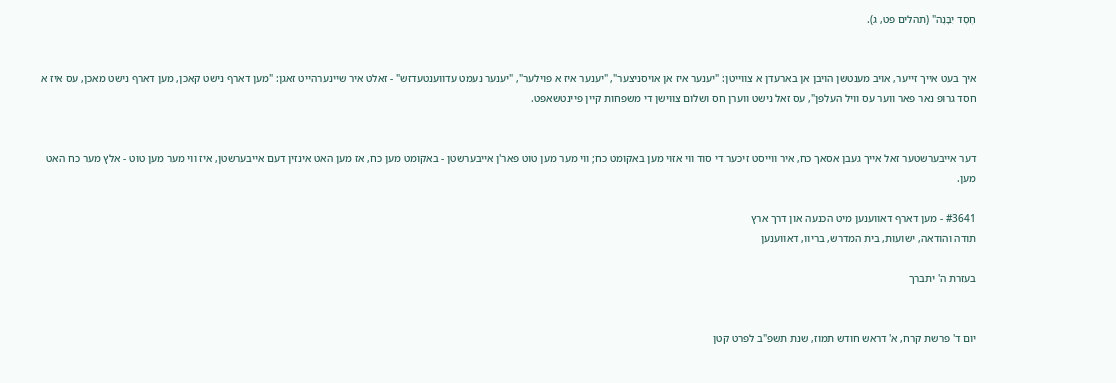חֶסֶד יִבָּנֶה" (תהלים פט, ג).


איך בעט אייך זייער, אויב מענטשן הויבן אן בארעדן א צווייטן: "יענער איז אן אויסניצער", "יענער איז א פוילער", "יענער נעמט עדווענטעדזש" - זאלט איר שיינערהייט זאגן: "מען דארף נישט קאכן, מען דארף נישט מאכן, עס איז א חסד גרופ נאר פאר ווער עס וויל העלפן", עס זאל נישט ווערן חס ושלום צווישן די משפחות קיין פיינטשאפט.


דער אייבערשטער זאל אייך געבן אסאך כח, איר ווייסט זיכער די סוד ווי אזוי מען באקומט כח; ווי מער מען טוט פאר'ן אייבערשטן - באקומט מען כח, אז מען האט אינזין דעם אייבערשטן, איז ווי מער מען טוט - אלץ מער כח האט מען.

#3641 - מען דארף דאווענען מיט הכנעה און דרך ארץ
תודה והודאה, ישועות, בית המדרש, בריוו, דאווענען

בעזרת ה' יתברך


יום ד' פרשת קרח, א' דראש חודש תמוז, שנת תשפ"ב לפרט קטן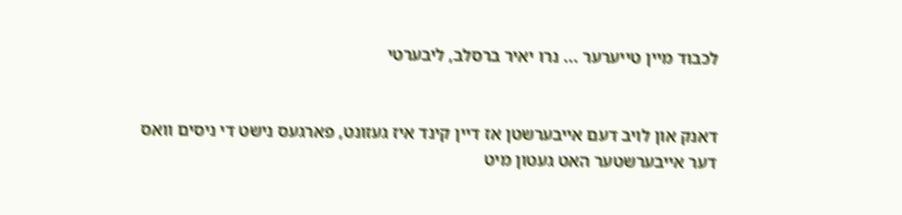לכבוד מיין טייערער ... נרו יאיר ברסלב, ליבערטי


דאנק און לויב דעם אייבערשטן אז דיין קינד איז געזונט, פארגעס נישט די ניסים וואס דער אייבערשטער האט געטון מיט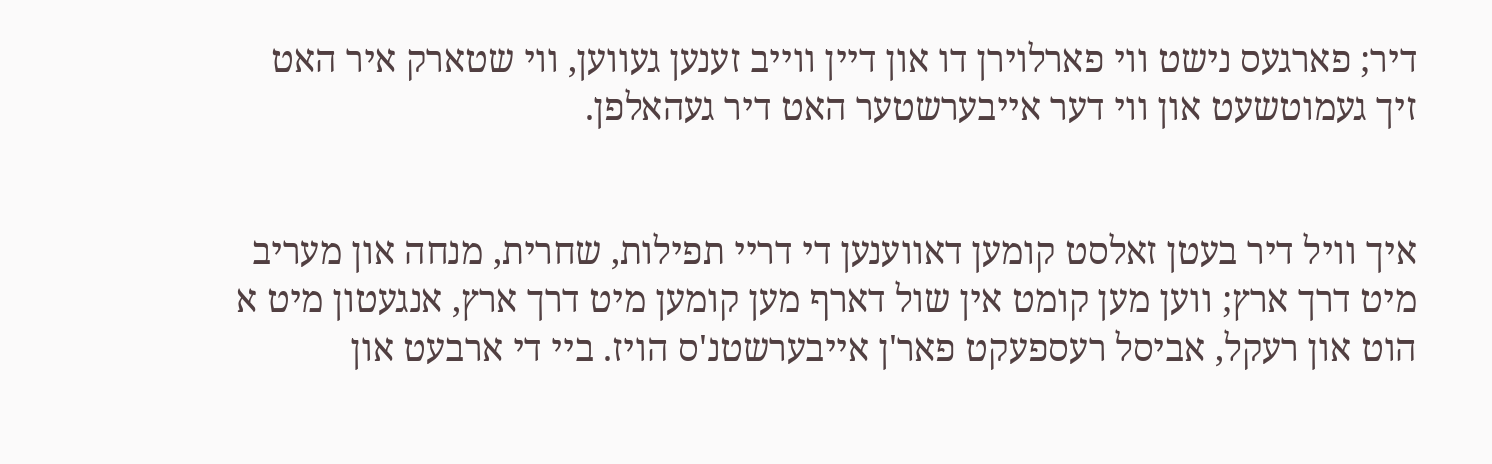דיר; פארגעס נישט ווי פארלוירן דו און דיין ווייב זענען געווען, ווי שטארק איר האט זיך געמוטשעט און ווי דער אייבערשטער האט דיר געהאלפן.


איך וויל דיר בעטן זאלסט קומען דאווענען די דריי תפילות, שחרית, מנחה און מעריב מיט דרך ארץ; ווען מען קומט אין שול דארף מען קומען מיט דרך ארץ, אנגעטון מיט א הוט און רעקל, אביסל רעספעקט פאר'ן אייבערשטנ'ס הויז. ביי די ארבעט און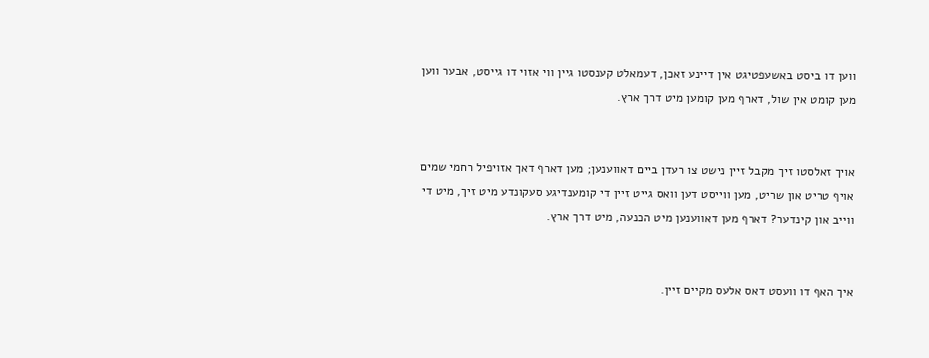ווען דו ביסט באשעפטיגט אין דיינע זאכן, דעמאלט קענסטו גיין ווי אזוי דו גייסט, אבער ווען מען קומט אין שול, דארף מען קומען מיט דרך ארץ.


אויך זאלסטו זיך מקבל זיין נישט צו רעדן ביים דאווענען; מען דארף דאך אזויפיל רחמי שמים אויף טריט און שריט, מען ווייסט דען וואס גייט זיין די קומענדיגע סעקונדע מיט זיך, מיט די ווייב און קינדער? דארף מען דאווענען מיט הכנעה, מיט דרך ארץ.


איך האף דו וועסט דאס אלעס מקיים זיין.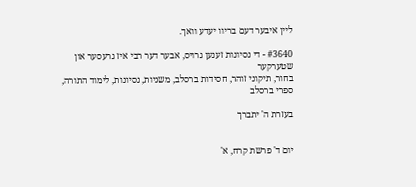ליין איבער דעם בריוו יעדע וואך.

#3640 - די נסיונות זענען גרויס, אבער דער רבי איז גרעסער און שטערקער
בחור, תיקוני זוהר, חסידות ברסלב, משניות, נסיונות, לימוד התורה, ספרי ברסלב

בעזרת ה' יתברך


יום ד' פרשת קרח, א'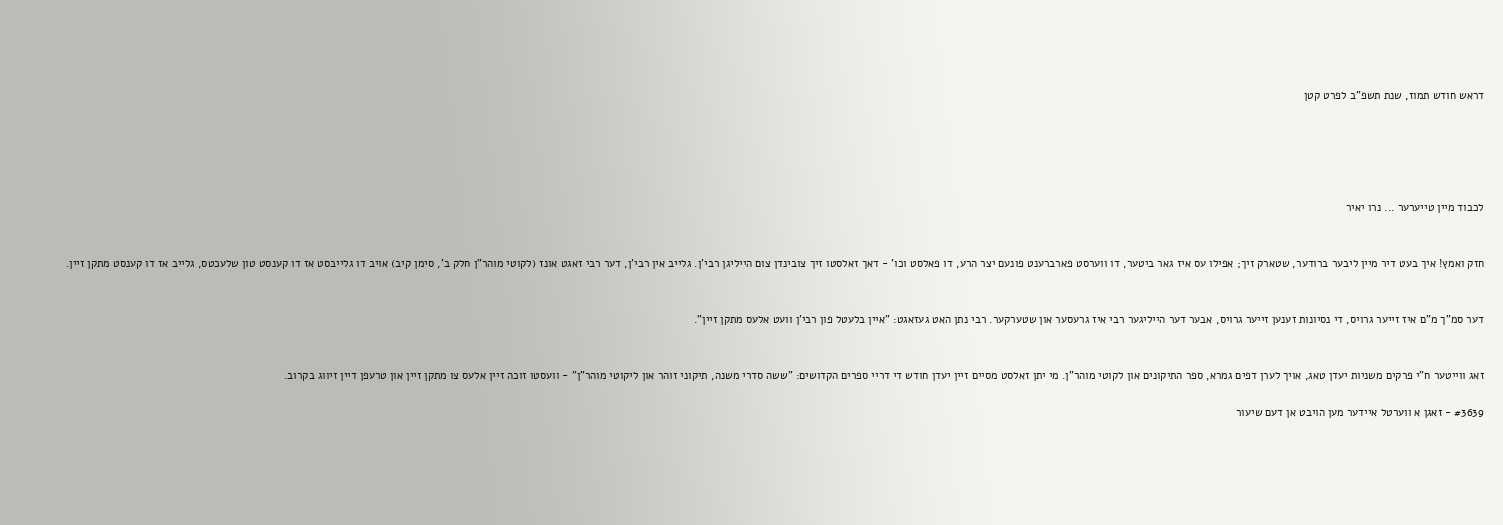דראש חודש תמוז, שנת תשפ"ב לפרט קטן





לכבוד מיין טייערער ... נרו יאיר


חזק ואמץ! איך בעט דיר מיין ליבער ברודער, שטארק זיך; אפילו עס איז גאר ביטער, דו ווערסט פארברענט פונעם יצר הרע, דו פאלסט וכו' - דאך זאלסטו זיך צובינדן צום הייליגן רבי'ן. גלייב אין רבי'ן, דער רבי זאגט אונז (לקוטי מוהר"ן חלק ב', סימן קיב) אויב דו גלייבסט אז דו קענסט טון שלעכטס, גלייב אז דו קענסט מתקן זיין.


דער סמ"ך מ"ם איז זייער גרויס, די נסיונות זענען זייער גרויס, אבער דער הייליגער רבי איז גרעסער און שטערקער. רבי נתן האט געזאגט: "איין בלעטל פון רבי'ן וועט אלעס מתקן זיין".


זאג ווייטער ח"י פרקים משניות יעדן טאג, אויך לערן דפים גמרא, ספר התיקונים און לקוטי מוהר"ן. מי יתן זאלסט מסיים זיין יעדן חודש די דריי ספרים הקדושים: "ששה סדרי משנה, תיקוני זוהר און ליקוטי מוהר"ן" - וועסטו זוכה זיין אלעס צו מתקן זיין און טרעפן דיין זיווג בקרוב.

#3639 - זאגן א ווערטל איידער מען הויבט אן דעם שיעור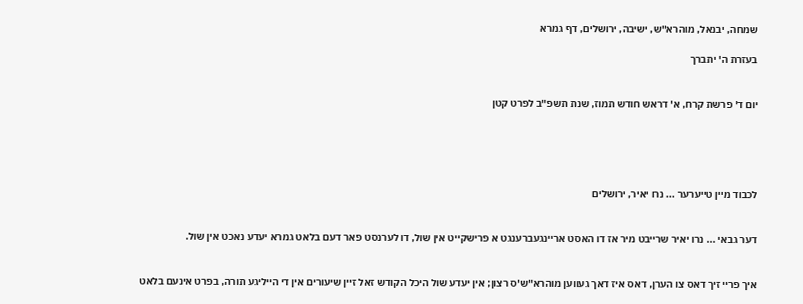שמחה, יבנאל, מוהרא"ש, ישיבה, ירושלים, דף גמרא

בעזרת ה' יתברך


יום ד' פרשת קרח, א' דראש חודש תמוז, שנת תשפ"ב לפרט קטן





לכבוד מיין טייערער ... נרו יאיר, ירושלים


דער גבאי ... נרו יאיר שרייבט מיר אז דו האסט אריינגעברענגט א פרישקייט אין שול, דו לערנסט פאר דעם בלאט גמרא יעדע נאכט אין שול.


איך פריי זיך דאס צו הערן, דאס איז דאך געווען מוהרא"ש'ס רצון; אין יעדע שול היכל הקודש זאל זיין שיעורים אין די הייליגע תורה, בפרט אינעם בלאט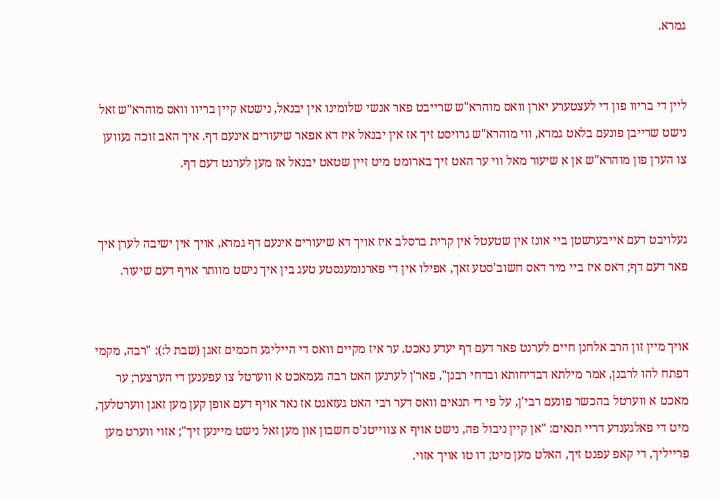גמרא.


ליין די בריוו פון די לעצטערע יארן וואס מוהרא"ש שרייבט פאר אנשי שלומינו אין יבנאל, נישטא קיין בריוו וואס מוהרא"ש זאל נישט שרייבן פונעם בלאט גמרא, ווי מוהרא"ש גרויסט זיך אז אין יבנאל איז דא אפאר שיעורים אינעם דף. איך האב זוכה געווען צו הערן פון מוהרא"ש אן א שיעור מאל ווי ער האט זיך בארומט מיט זיין שטאט יבנאל אז מען לערנט דעם דף.


געלויבט דעם אייבערשטן ביי אונז אין שטעטל אין קרית ברסלב איז אויך דא שיעורים אינעם דף גמרא, אויך אין ישיבה לערן איך פאר דעם דף; דאס איז ביי מיר דאס חשוב'סטע זאך, אפילו אין די פארנומענסטע טעג בין איך נישט מוותר אויף דעם שיעור.


אויך מיין זון הרב אלחנן חיים לערנט פאר דעם דף יעדע נאכט. ער איז מקיים וואס די הייליגע חכמים זאגן (שבת ל:): "רבה, מקמי דפתח להו לרבנן, אמר מילתא דבדיחותא ובדחי רבנן", פאר'ן לערנען האט רבה געמאכט א ווערטל צו עפענען די הערצער; ער מאכט א ווערטל בהכשר פונעם רבי'ן, על פי די תנאים וואס דער רבי האט געזאגט אז נאר אויף דעם אופן קען מען זאגן ווערטלעך, מיט די פאלגענדע דריי תנאים: "אן קיין ניבול פה, נישט אויף א צווייטנ'ס חשבון און מען זאל נישט מיינען זיך"; אזוי ווערט מען פרייליך, די קאפ עפנט זיך, האלט מען מיט; דו טו אויך אזוי.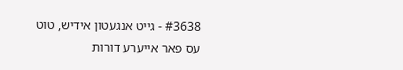#3638 - גייט אנגעטון אידיש, טוט עס פאר אייערע דורות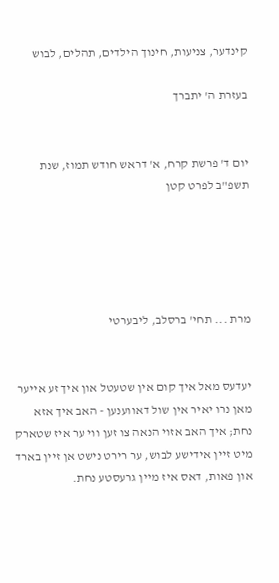קינדער, צניעות, חינוך הילדים, תהלים, לבוש

בעזרת ה' יתברך


יום ד' פרשת קרח, א' דראש חודש תמוז, שנת תשפ"ב לפרט קטן





מרת ... תחי' ברסלב, ליבערטי


יעדעס מאל איך קום אין שטעטל און איך זע אייער מאן נרו יאיר אין שול דאווענען - האב איך אזא נחת; איך האב אזוי הנאה צו זען ווי ער איז שטארק מיט זיין אידישע לבוש, ער רירט נישט אן זיין בארד און פאות, דאס איז מיין גרעסטע נחת.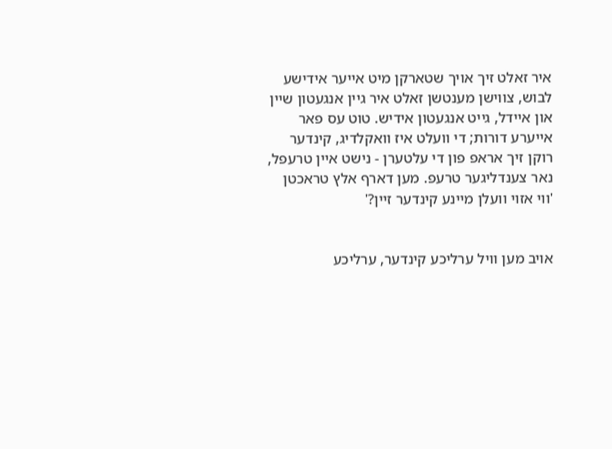איר זאלט זיך אויך שטארקן מיט אייער אידישע לבוש, צווישן מענטשן זאלט איר גיין אנגעטון שיין און איידל, גייט אנגעטון אידיש. טוט עס פאר אייערע דורות; די וועלט איז וואקלדיג, קינדער רוקן זיך אראפ פון די עלטערן - נישט איין טרעפל, נאר צענדליגער טרעפ. מען דארף אלץ טראכטן 'ווי אזוי וועלן מיינע קינדער זיין?'


אויב מען וויל ערליכע קינדער, ערליכע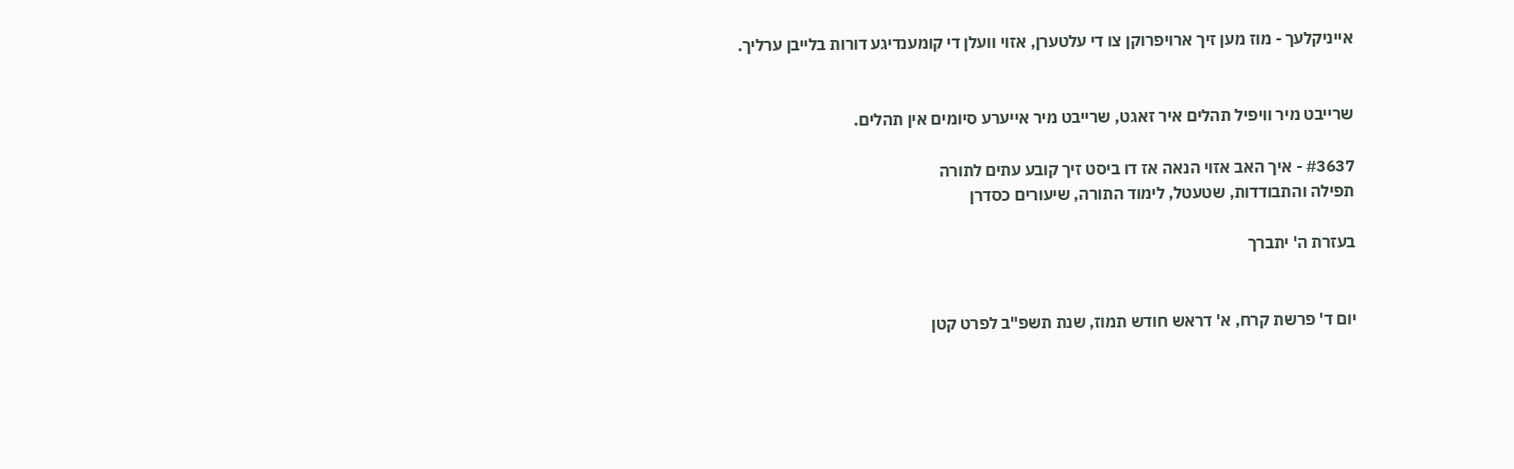אייניקלעך - מוז מען זיך ארויפרוקן צו די עלטערן, אזוי וועלן די קומענדיגע דורות בלייבן ערליך.


שרייבט מיר וויפיל תהלים איר זאגט, שרייבט מיר אייערע סיומים אין תהלים.

#3637 - איך האב אזוי הנאה אז דו ביסט זיך קובע עתים לתורה
תפילה והתבודדות, שטעטל, לימוד התורה, שיעורים כסדרן

בעזרת ה' יתברך


יום ד' פרשת קרח, א' דראש חודש תמוז, שנת תשפ"ב לפרט קטן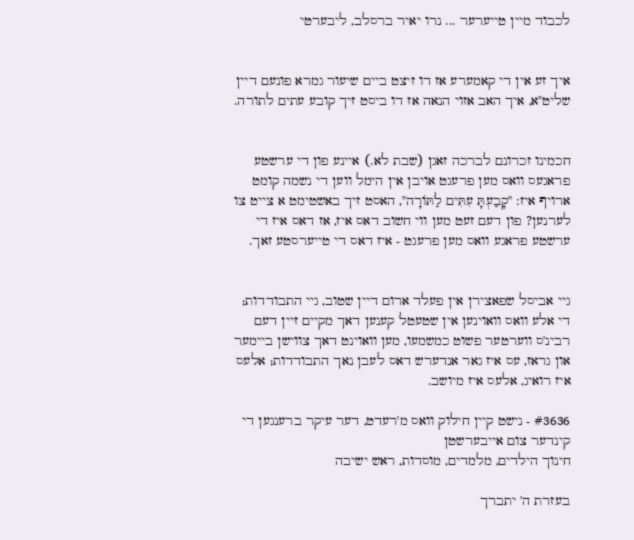לכבוד מיין טייערער ... נרו יאיר ברסלב, ליבערטי


איך זע אין די קאמערע אז דו זיצט ביים שיעור גמרא פונעם דיין שליט"א, איך האב אזוי הנאה אז דו ביסט זיך קובע עתים לתורה.


חכמינו זכרונם לברכה זאגן (שבת לא.) איינע פון די ערשטע פראגעס וואס מען פרעגט אויבן אין הימל ווען די נשמה קומט ארויף איז: "קָבַעְתָּ עִתִּים לַתּוֹרָה", האסט זיך באשטימט א צייט צו לערנען? פון דעם זעט מען ווי חשוב דאס איז, אז דאס איז די ערשטע פראגע וואס מען פרעגט - איז דאס די טייערסטע זאך.


גיי אביסל שפאצירן אין פעלד ארום דיין שטוב, גיי התבודדות; די אלע וואס וואוינען אין שטעטל קענען דאך מקיים זיין דעם רבינ'ס ווערטער פשוט כמשמעו, מען וואוינט דאך צווישן ביימער און גראז, עס איז גאר אנדערש דאס לעבן נאך התבודדות; אלעס איז רואיג, אלעס איז מיושב.

#3636 - נישט קיין חילוק וואס מ'רעדט, דער עיקר ברענגען די קינדער צום אייבערשטן
חינוך הילדים, מלמדים, מוסדות, ראש ישיבה

בעזרת ה' יתברך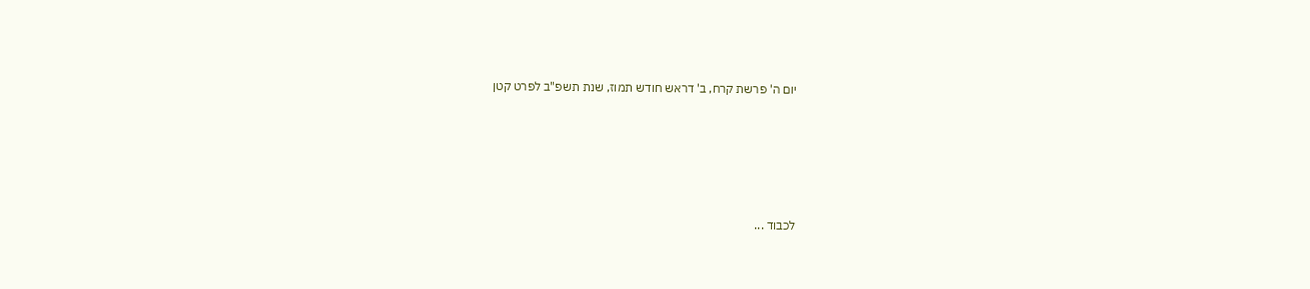יום ה' פרשת קרח, ב' דראש חודש תמוז, שנת תשפ"ב לפרט קטן





לכבוד ...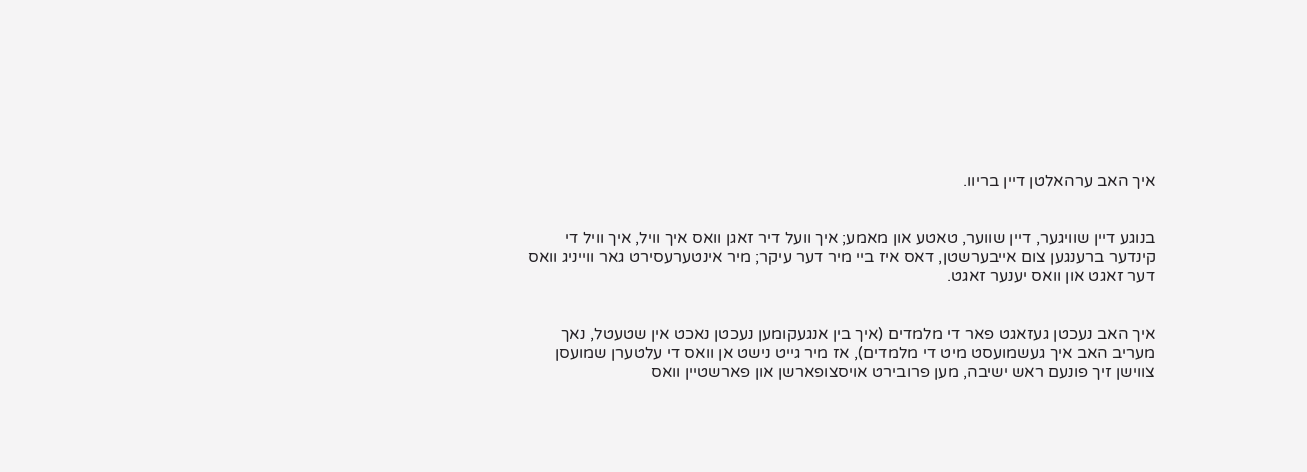איך האב ערהאלטן דיין בריוו.


בנוגע דיין שוויגער, דיין שווער, טאטע און מאמע; איך וועל דיר זאגן וואס איך וויל, איך וויל די קינדער ברענגען צום אייבערשטן, דאס איז ביי מיר דער עיקר; מיר אינטערעסירט גאר ווייניג וואס דער זאגט און וואס יענער זאגט.


איך האב נעכטן געזאגט פאר די מלמדים (איך בין אנגעקומען נעכטן נאכט אין שטעטל, נאך מעריב האב איך געשמועסט מיט די מלמדים), אז מיר גייט נישט אן וואס די עלטערן שמועסן צווישן זיך פונעם ראש ישיבה, מען פרובירט אויסצופארשן און פארשטיין וואס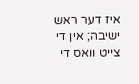איז דער ראש ישיבה; אין די צייט וואס די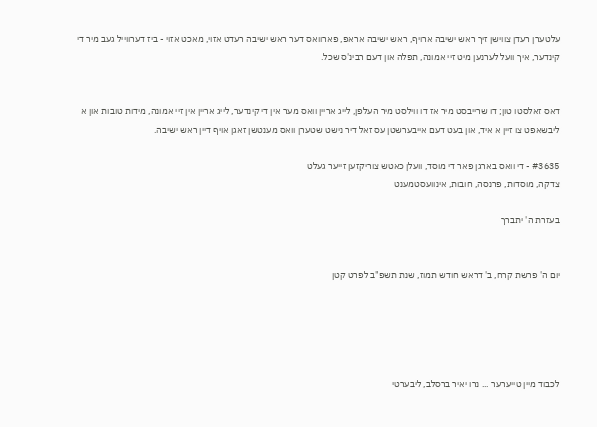עלטערן רעדן צווישן זיך ראש ישיבה ארויף, ראש ישיבה אראפ, פארוואס דער ראש ישיבה רעדט אזוי, מאכט אזוי - ביז דערווייל געב מיר די קינדער, איך וועל לערנען מיט זיי אמונה, תפלה און דעם רבינ'ס שכל.


דאס זאלסטו טון; דו שרייבסט מיר אז דו ווילסט מיר העלפן, לייג אריין וואס מער אין די קינדער, לייג אריין אין זיי אמונה, מידות טובות און א ליבשאפט צו זיין א איד, און בעט דעם אייבערשטן עס זאל דיר נישט שטערן וואס מענטשן זאגן אויף דיין ראש ישיבה.

#3635 - די וואס בארגן פאר די מוסד, וועלן כאטש צוריקזען זייער געלט
צדקה, מוסדות, פרנסה, חובות, אינוועסטמענט

בעזרת ה' יתברך


יום ה' פרשת קרח, ב' דראש חודש תמוז, שנת תשפ"ב לפרט קטן





לכבוד מיין טייערער ... נרו יאיר ברסלב, ליבערטי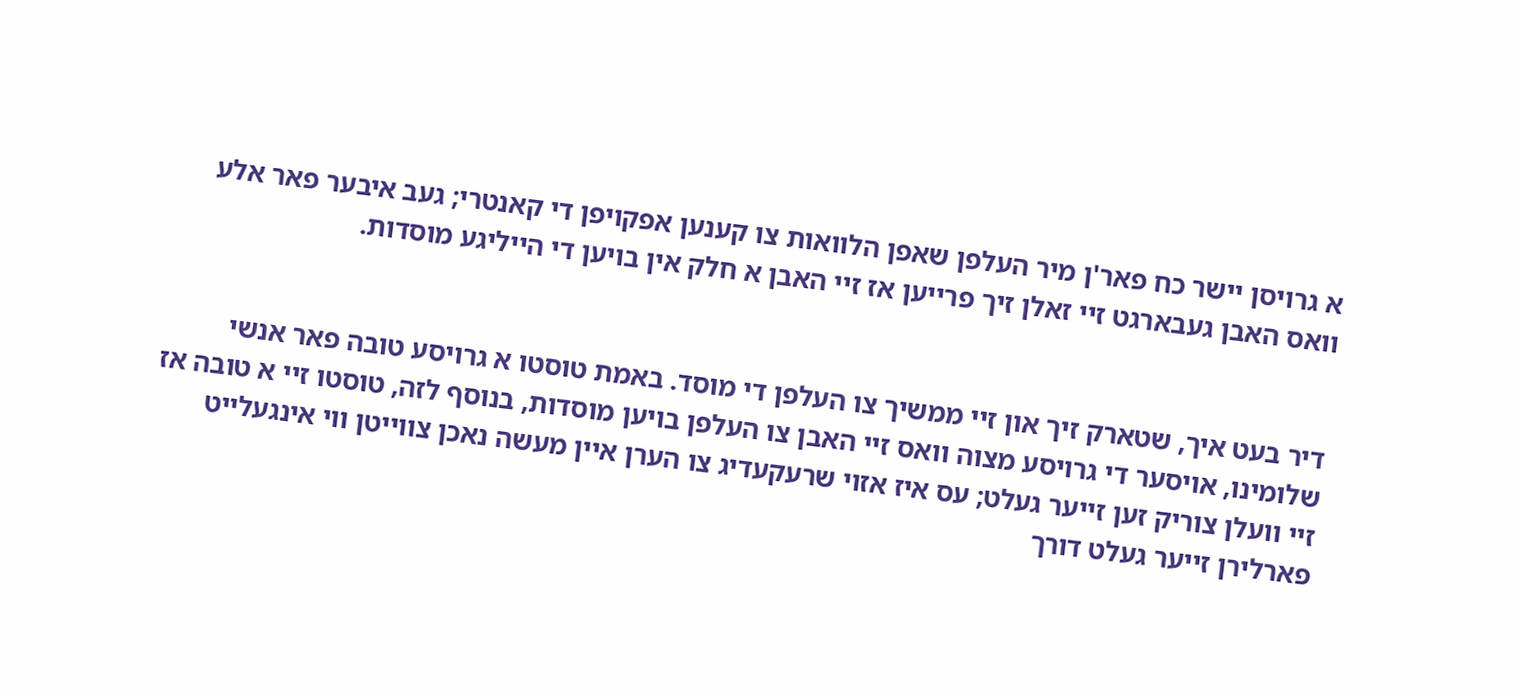א גרויסן יישר כח פאר'ן מיר העלפן שאפן הלוואות צו קענען אפקויפן די קאנטרי; געב איבער פאר אלע וואס האבן געבארגט זיי זאלן זיך פרייען אז זיי האבן א חלק אין בויען די הייליגע מוסדות.


דיר בעט איך, שטארק זיך און זיי ממשיך צו העלפן די מוסד. באמת טוסטו א גרויסע טובה פאר אנשי שלומינו, אויסער די גרויסע מצוה וואס זיי האבן צו העלפן בויען מוסדות, בנוסף לזה, טוסטו זיי א טובה אז זיי וועלן צוריק זען זייער געלט; עס איז אזוי שרעקעדיג צו הערן איין מעשה נאכן צווייטן ווי אינגעלייט פארלירן זייער געלט דורך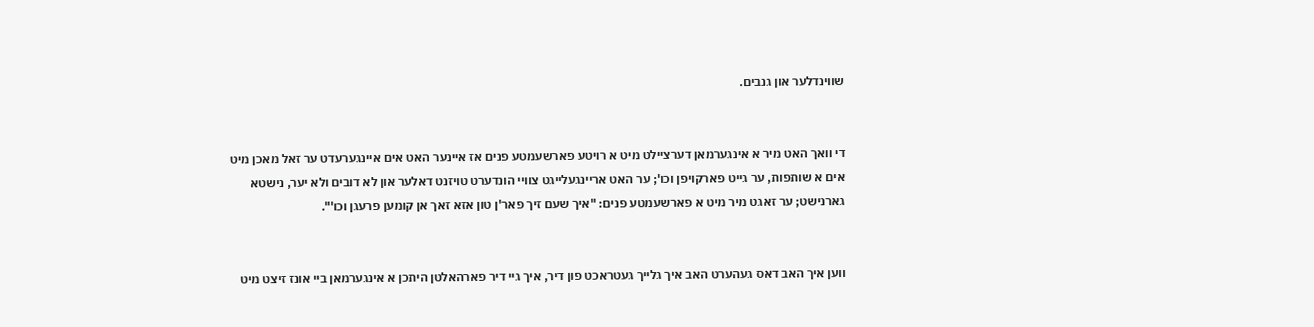שווינדלער און גנבים.


די וואך האט מיר א אינגערמאן דערציילט מיט א רויטע פארשעמטע פנים אז איינער האט אים איינגערעדט ער זאל מאכן מיט אים א שותפות, ער גייט פארקויפן וכו'; ער האט אריינגעלייגט צוויי הונדערט טויזנט דאלער און לא דובים ולא יער, נישטא גארנישט; ער זאגט מיר מיט א פארשעמטע פנים: "איך שעם זיך פאר'ן טון אזא זאך אן קומען פרעגן וכו'".


ווען איך האב דאס געהערט האב איך גלייך געטראכט פון דיר, איך גיי דיר פארהאלטן היתכן א אינגערמאן ביי אונז זיצט מיט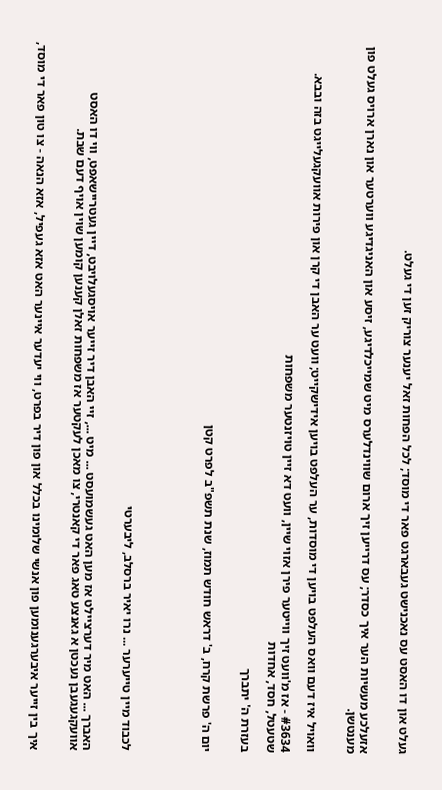געלט און דו האסט עס נאכנישט געבארגט פאר די מוסד; לכל הפחות זאל יענער צוריק זען די געלט.


אזעלכע מעשיות הער איך כסדר; עס דרייען זיך ארום שווינדלערס מיט שמייכלדיגע, זיסע און האניגדיגע ווערטער און נארן ארויס געלט פון מענטשן.


וואויל איז דעם וואס העלפט בויען די מוסדות, ער העלפט בויען אידישקייט; וועט ער האבן די קרן און פירות אוועקגעלייגט בזה ובבא.

#3634 - אז מ'וועט זיך ווייטער פירן אזוי שיין, וועט דא זיין טויזנטער משפחות
שטעטל, חסד, אחדות

בעזרת ה' יתברך


יום ה' פרשת קרח, ב' דראש חודש תמוז, שנת תשפ"ב לפרט קטן





לכבוד מיין טייערער ... נרו יאיר ברסלב, ליבערטי


האברך ... האט מיר דערציילט אז מען האט געשמועסט ... מיט ..., זיי האבן דיר זייער אויסגעלויבט, דיין געטריישאפט, ווי דו האסט אוועקגעגעבן נעכטן א גאנצע טאג פאר די קאנטרי, צו מאכן לעקטער אז משפחות זאלן קענען קומען שוין אויף דעם שבת.


איך בין זייער איבערגענומען פון אנשי שלומינו בכלל און פון דיר בפרט, ווי יעדער איינער האט אזא געפיל, אזא הנאה - צו טון פאר די מוסד,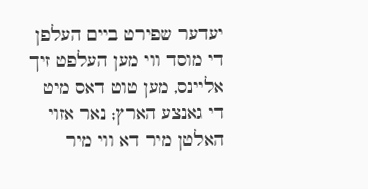יעדער שפירט ביים העלפן די מוסד ווי מען העלפט זיך אליינס, מען טוט דאס מיט די גאנצע הארץ; נאר אזוי האלטן מיר דא ווי מיר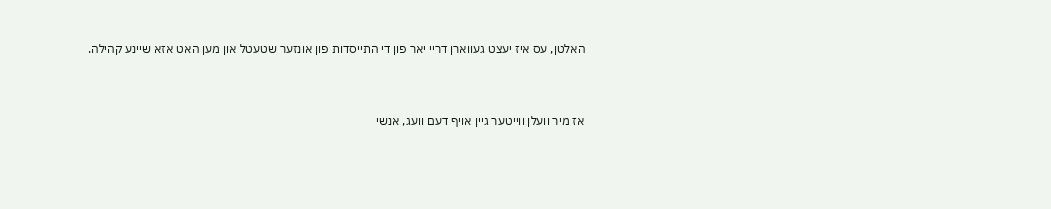האלטן, עס איז יעצט געווארן דריי יאר פון די התייסדות פון אונזער שטעטל און מען האט אזא שיינע קהילה.


אז מיר וועלן ווייטער גיין אויף דעם וועג, אנשי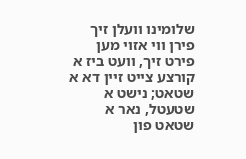שלומינו וועלן זיך פירן ווי אזוי מען פירט זיך, וועט ביז א קורצע צייט זיין דא א שטאט; נישט א שטעטל, נאר א שטאט פון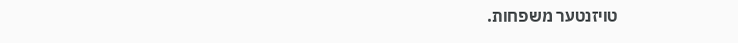טויזנטער משפחות.